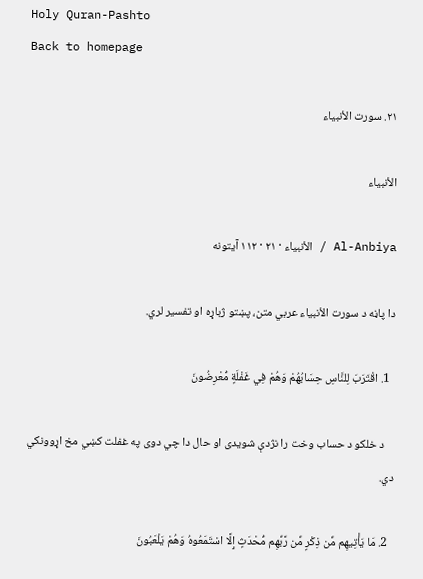Holy Quran-Pashto
Back to homepage

۲۱. سورت الأنبياء

الأنبياء

Al-Anbiya / الأنبياء · ۲۱ · ۱۱۲ آیتونه

دا پاڼه د سورت الأنبياء عربي متن، پښتو ژباړه او تفسیر لري.

  1. اقْتَرَبَ لِلنَّاسِ حِسَابُهُمْ وَهُمْ فِي غَفْلَةٍ مُّعْرِضُونَ

    د خلكو د حساب وخت را نژدې شويدى او حال دا چي دوی په غفلت کښي مخ اړوونكي دي.

  2. مَا يَأْتِيهِم مِّن ذِكْرٍ مِّن رَّبِّهِم مُّحْدَثٍ إِلَّا اسْتَمَعُوهُ وَهُمْ يَلْعَبُونَ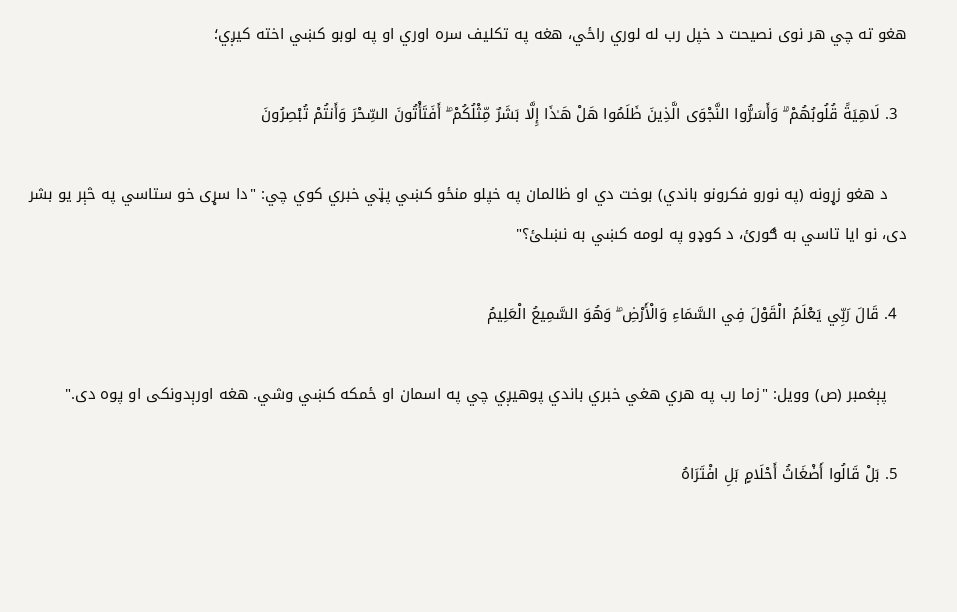هغو ته چي هر نوى نصيحت د خپل رب له لوري راځي، هغه په تكلیف سره اوري او په لوبو کښي اخته کیږي؛

  3. لَاهِيَةً قُلُوبُهُمْ ۗ وَأَسَرُّوا النَّجْوَى الَّذِينَ ظَلَمُوا هَلْ هَـٰذَا إِلَّا بَشَرٌ مِّثْلُكُمْ ۖ أَفَتَأْتُونَ السِّحْرَ وَأَنتُمْ تُبْصِرُونَ

    د هغو زړونه (په نورو فكرونو باندي) بوخت دي او ظالمان په خپلو منځو کښي پټي خبري كوي چي: "دا سړی خو ستاسي په څېر يو بشر دى، نو ايا تاسي به ګورئ، د كوډو په لومه کښي به نښلئ؟"

  4. قَالَ رَبِّي يَعْلَمُ الْقَوْلَ فِي السَّمَاءِ وَالْأَرْضِ ۖ وَهُوَ السَّمِيعُ الْعَلِيمُ

    پېغمبر (ص) وويل: "زما رب په هري هغي خبري باندي پوهیږي چي په اسمان او ځمكه کښي وشي. هغه اورېدونكى او پوه دى."

  5. بَلْ قَالُوا أَضْغَاثُ أَحْلَامٍ بَلِ افْتَرَاهُ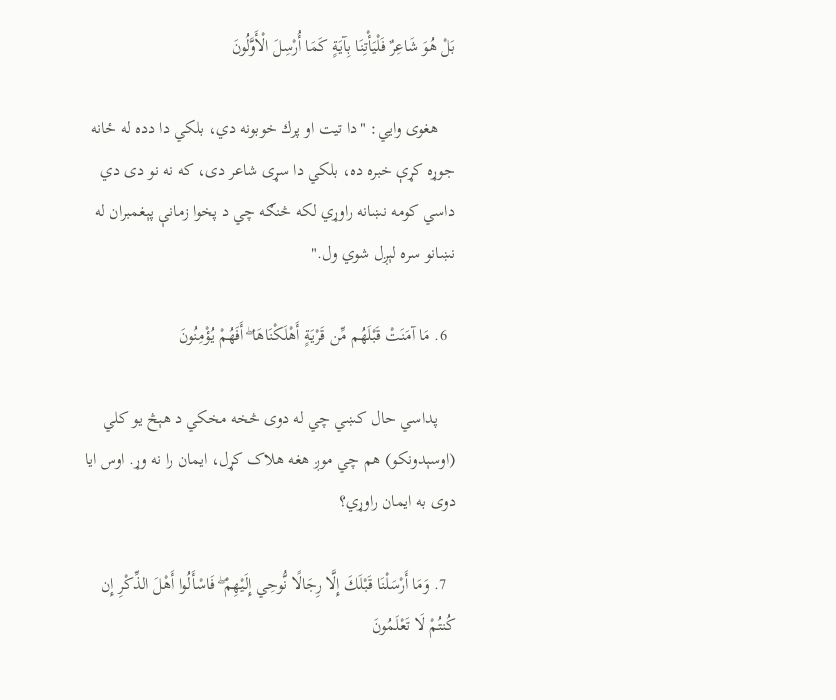بَلْ هُوَ شَاعِرٌ فَلْيَأْتِنَا بِآيَةٍ كَمَا أُرْسِلَ الْأَوَّلُونَ

    هغوى وايي: "دا تيت او پرك خوبونه دي، بلکي دا دده له ځانه جوړه کړې خبره ده، بلکي دا سړی شاعر دى، كه نه نو دى دي داسي كومه نښانه راوړي لكه څنګه چي د پخوا زمانې پېغمبران له نښانو سره لېږل شوي ول."

  6. مَا آمَنَتْ قَبْلَهُم مِّن قَرْيَةٍ أَهْلَكْنَاهَا ۖ أَفَهُمْ يُؤْمِنُونَ

    پداسي حال کښي چي له دوى څخه مخکي د هېڅ يو كلي (اوسېدونکو) هم چي موږ هغه هلاک کړل، ايمان را نه وړ. اوس ايا دوى به ايمان راوړي؟

  7. وَمَا أَرْسَلْنَا قَبْلَكَ إِلَّا رِجَالًا نُّوحِي إِلَيْهِمْ ۖ فَاسْأَلُوا أَهْلَ الذِّكْرِ إِن كُنتُمْ لَا تَعْلَمُونَ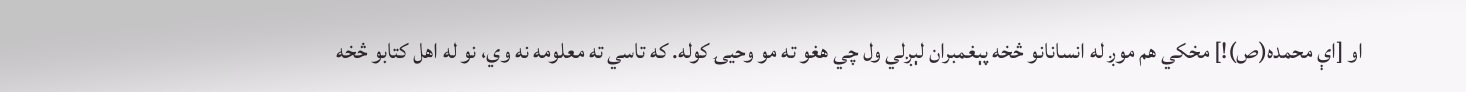او [اې محمده(ص)!] مخکي هم موږ له انسانانو څخه پېغمبران لېږلي ول چي هغو ته مو وحيۍ كوله. كه تاسي ته معلومه نه وي، نو له اهل كتابو څخه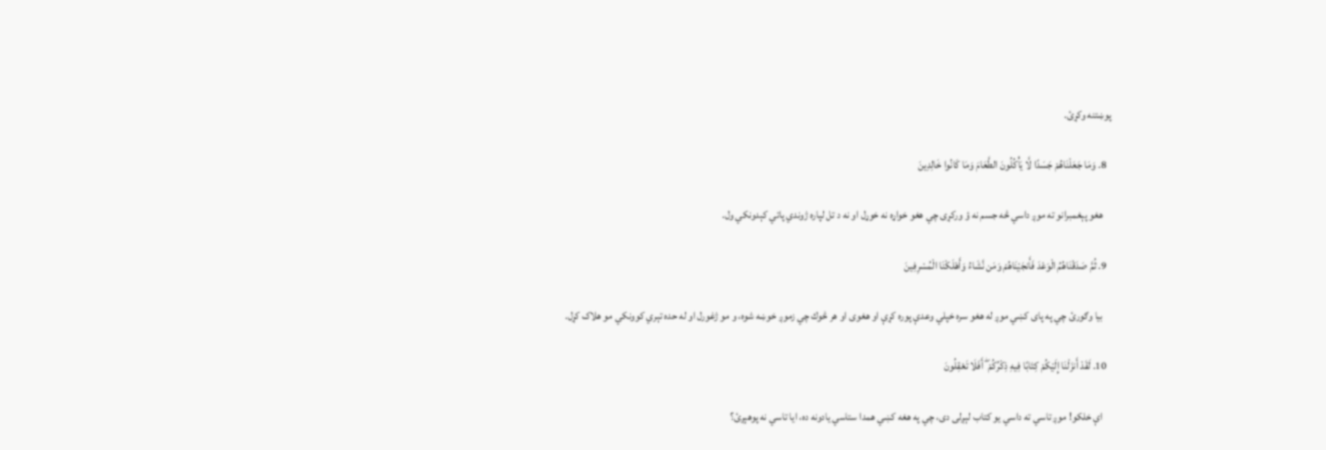پوښتنه وکړئ.

  8. وَمَا جَعَلْنَاهُمْ جَسَدًا لَّا يَأْكُلُونَ الطَّعَامَ وَمَا كَانُوا خَالِدِينَ

    هغو پېغمبرانو ته موږ داسي څه جسم نه ؤ ورکړی چي هغو خواړه نه خوړل او نه د تل لپاره ژوندي پاتي كېدونكي ول.

  9. ثُمَّ صَدَقْنَاهُمُ الْوَعْدَ فَأَنجَيْنَاهُمْ وَمَن نَّشَاءُ وَأَهْلَكْنَا الْمُسْرِفِينَ

    بيا وګورئ چي په پای کښي موږ له هغو سره خپلي وعدې پوره کړې او هغوى او هر څوك چي زموږ خوښه شوه، و مو ژغورل او له حده تېري كوونكي مو هلاک کړل.

  10. لَقَدْ أَنزَلْنَا إِلَيْكُمْ كِتَابًا فِيهِ ذِكْرُكُمْ ۖ أَفَلَا تَعْقِلُونَ

    اې خلكو! موږ تاسي ته داسي يو كتاب لېږلی دى، چي په هغه کښي همدا ستاسي يادونه ده، ايا تاسي نه پوهېږئ؟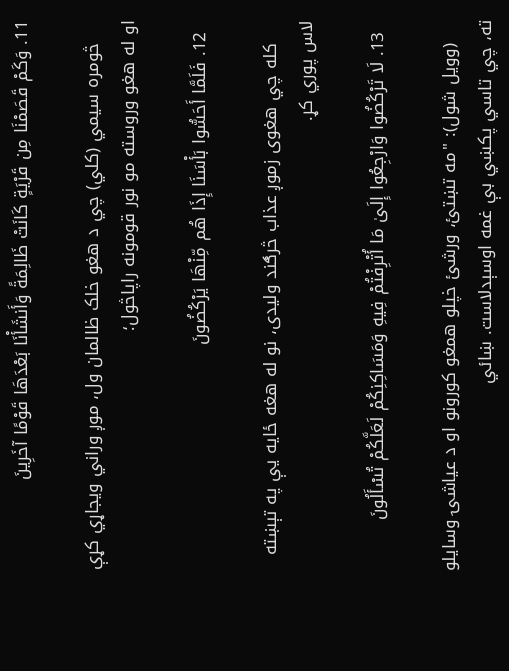11. وَكَمْ قَصَمْنَا مِن قَرْيَةٍ كَانَتْ ظَالِمَةً وَأَنشَأْنَا بَعْدَهَا قَوْمًا آخَرِينَ

    څومره سيمي (کلي) چي د هغو خلک ظالمان ول، موږ وراني ويجاړي کړې او له هغو وروسته مو نور قومونه راپاڅول؛

  12. فَلَمَّا أَحَسُّوا بَأْسَنَا إِذَا هُم مِّنْهَا يَرْكُضُونَ

    كله چي هغوی زموږ عذاب څرګند وليدی، نو له هغه ځايه یې په تېښته لاس پوري کړ.

  13. لَا تَرْكُضُوا وَارْجِعُوا إِلَىٰ مَا أُتْرِفْتُمْ فِيهِ وَمَسَاكِنِكُمْ لَعَلَّكُمْ تُسْأَلُونَ

    (وويل شول): "مه تښتئ، ورشئ خپلو همغو كورونو او د عياشۍ وسايلو ته، چي تاسي پکښي بې غمه اوسېدلاست. ښائي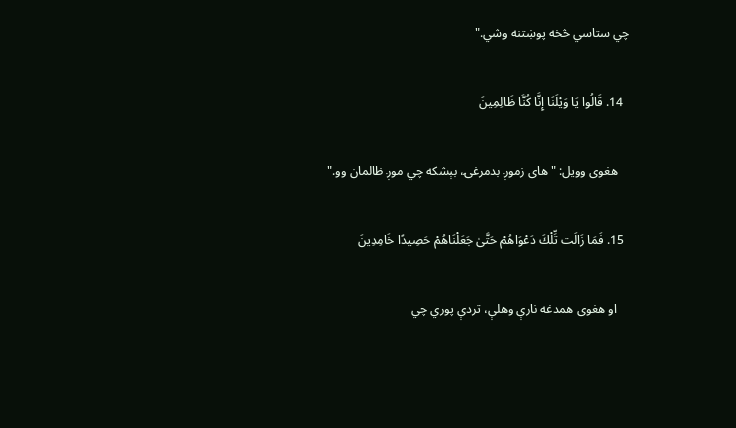چي ستاسي څخه پوښتنه وشي."

  14. قَالُوا يَا وَيْلَنَا إِنَّا كُنَّا ظَالِمِينَ

    هغوی وويل: "هاى زموږ بدمرغۍ، بېشكه چي موږ ظالمان وو."

  15. فَمَا زَالَت تِّلْكَ دَعْوَاهُمْ حَتَّىٰ جَعَلْنَاهُمْ حَصِيدًا خَامِدِينَ

    او هغوى همدغه نارې وهلې، تردې پوري چي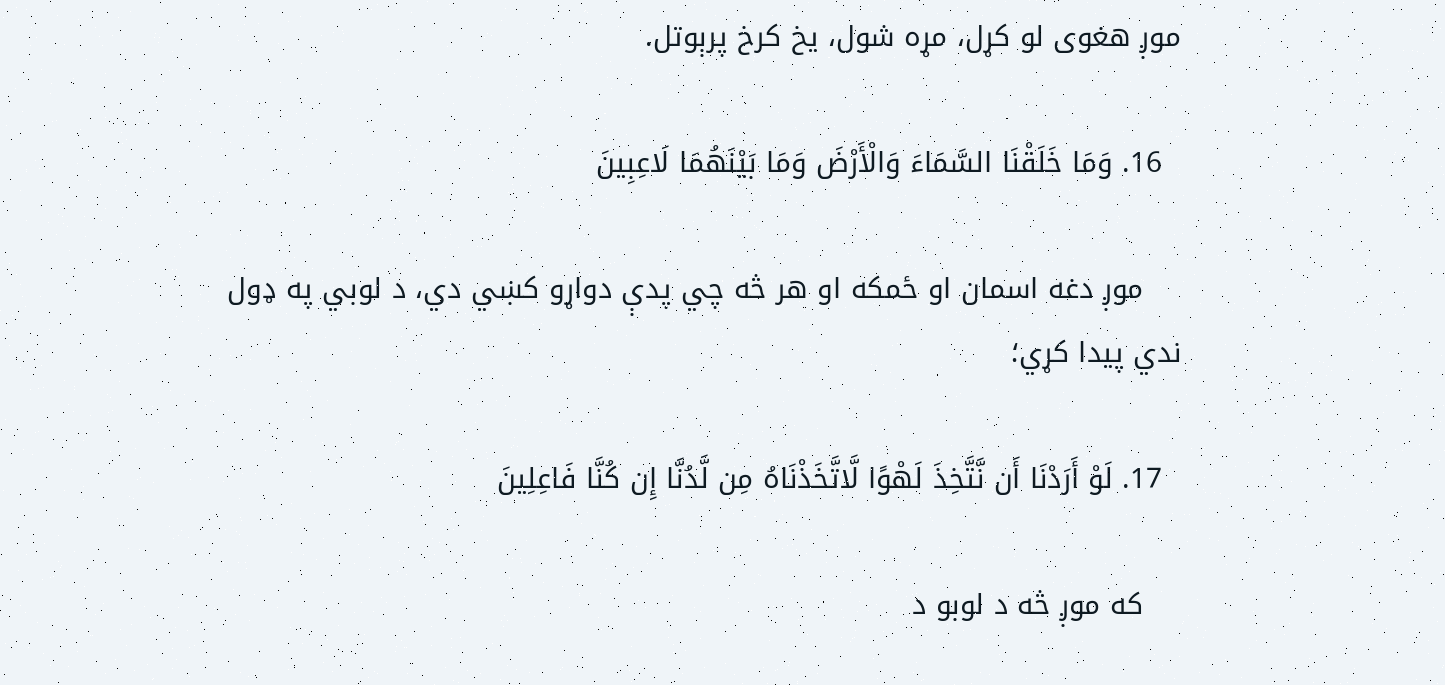موږ هغوى لو کړل، مړه شول، يخ كرخ پرېوتل.

  16. وَمَا خَلَقْنَا السَّمَاءَ وَالْأَرْضَ وَمَا بَيْنَهُمَا لَاعِبِينَ

    موږ دغه اسمان او ځمكه او هر څه چي پدې دواړو کښي دي، د لوبي په ډول ندي پيدا کړي؛

  17. لَوْ أَرَدْنَا أَن نَّتَّخِذَ لَهْوًا لَّاتَّخَذْنَاهُ مِن لَّدُنَّا إِن كُنَّا فَاعِلِينَ

    كه موږ څه د لوبو د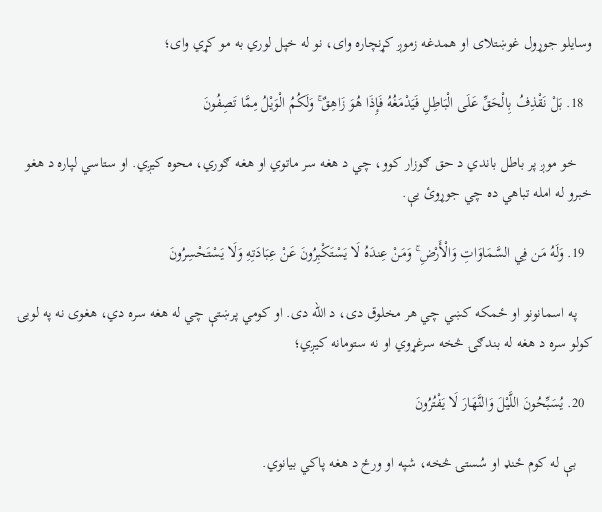وسايلو جوړول غوښتلای او همدغه زموږ کړنچاره واى، نو له خپل لوري به مو کړي واى؛

  18. بَلْ نَقْذِفُ بِالْحَقِّ عَلَى الْبَاطِلِ فَيَدْمَغُهُ فَإِذَا هُوَ زَاهِقٌ ۚ وَلَكُمُ الْوَيْلُ مِمَّا تَصِفُونَ

    خو موږ پر باطل باندي د حق ګوزار كوو، چي د هغه سر ماتوي او هغه ګوري، محوه کیږي. او ستاسي لپاره د هغو خبرو له امله تباهي ده چي جوړوئ يې.

  19. وَلَهُ مَن فِي السَّمَاوَاتِ وَالْأَرْضِ ۚ وَمَنْ عِندَهُ لَا يَسْتَكْبِرُونَ عَنْ عِبَادَتِهِ وَلَا يَسْتَحْسِرُونَ

    په اسمانونو او ځمکه کښي چي هر مخلوق دى، د الله دى. او کومي پرښتې چي له هغه سره دي، هغوى نه په لويۍ كولو سره د هغه له بندګۍ څخه سرغړوي او نه ستومانه کیږي؛

  20. يُسَبِّحُونَ اللَّيْلَ وَالنَّهَارَ لَا يَفْتُرُونَ

    بې له کوم ځنډ او سُستۍ څخه، شپه او ورځ د هغه پاكي بيانوي.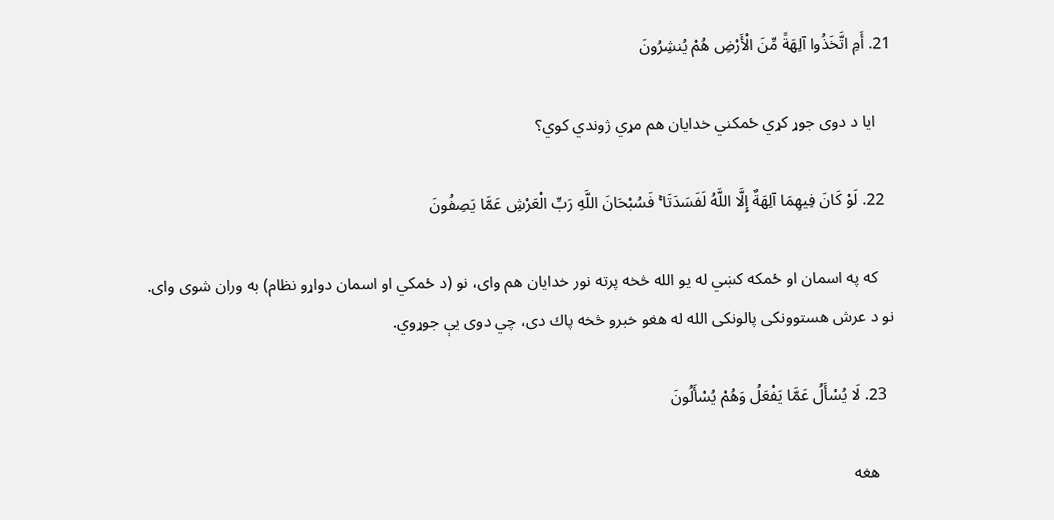21. أَمِ اتَّخَذُوا آلِهَةً مِّنَ الْأَرْضِ هُمْ يُنشِرُونَ

    ايا د دوی جوړ کړي ځمكني خدايان هم مړي ژوندي کوي؟

  22. لَوْ كَانَ فِيهِمَا آلِهَةٌ إِلَّا اللَّهُ لَفَسَدَتَا ۚ فَسُبْحَانَ اللَّهِ رَبِّ الْعَرْشِ عَمَّا يَصِفُونَ

    كه په اسمان او ځمكه کښي له يو الله څخه پرته نور خدايان هم واى، نو (د ځمکي او اسمان دواړو نظام) به وران شوى وای. نو د عرش هستوونكى پالونکی الله له هغو خبرو څخه پاك دى، چي دوى یې جوړوي.

  23. لَا يُسْأَلُ عَمَّا يَفْعَلُ وَهُمْ يُسْأَلُونَ

    هغه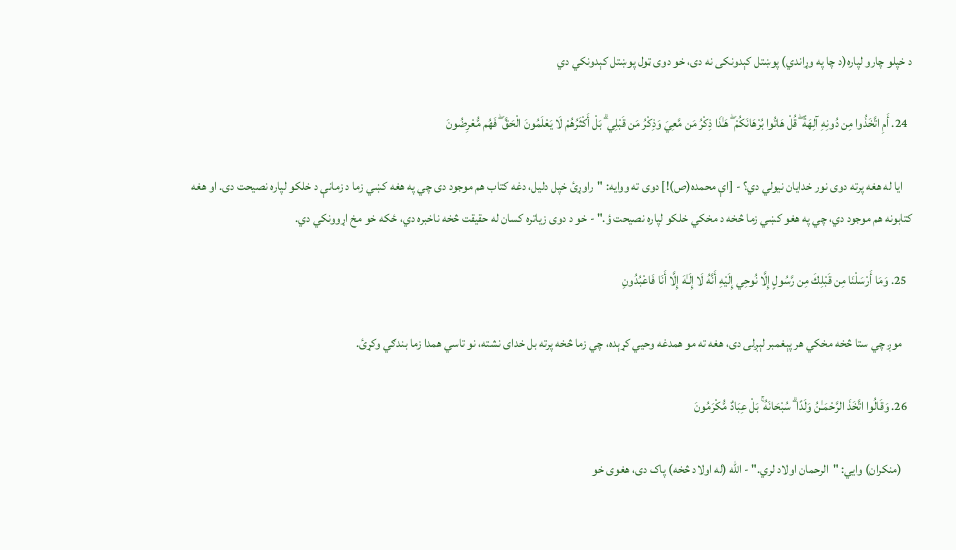د خپلو چارو لپاره(د چا په وړاندي) پوښتل کېدونکی نه دى، خو دوی ټول پوښتل کېدونکي دي

  24. أَمِ اتَّخَذُوا مِن دُونِهِ آلِهَةً ۖ قُلْ هَاتُوا بُرْهَانَكُمْ ۖ هَـٰذَا ذِكْرُ مَن مَّعِيَ وَذِكْرُ مَن قَبْلِي ۗ بَلْ أَكْثَرُهُمْ لَا يَعْلَمُونَ الْحَقَّ ۖ فَهُم مُّعْرِضُونَ

    ايا له هغه پرته دوى نور خدايان نيولي دي؟ - [اې محمده(ص)!] دوى ته ووايه: "راوړئ خپل دليل، دغه كتاب هم موجود دى چي په هغه کښي زما د زمانې د خلكو لپاره نصيحت دى. او هغه كتابونه هم موجود دي، چي په هغو کښي زما څخه د مخکي خلكو لپاره نصيحت ؤ." - خو د دوی زياتره كسان له حقيقت څخه ناخبره دي، ځكه خو مخ اړوونكي دي.

  25. وَمَا أَرْسَلْنَا مِن قَبْلِكَ مِن رَّسُولٍ إِلَّا نُوحِي إِلَيْهِ أَنَّهُ لَا إِلَـٰهَ إِلَّا أَنَا فَاعْبُدُونِ

    موږ چي ستا څخه مخکي هر پېغمبر لېږلی دى، هغه ته مو همدغه وحيي کړېده، چي زما څخه پرته بل خداى نشته، نو تاسي همدا زما بندګي وکړئ.

  26. وَقَالُوا اتَّخَذَ الرَّحْمَـٰنُ وَلَدًا ۗ سُبْحَانَهُ ۚ بَلْ عِبَادٌ مُّكْرَمُونَ

    (منکران) وایي: "الرحمان اولاد لري." - الله (له اولاد څخه) پاک دی، هغوى خو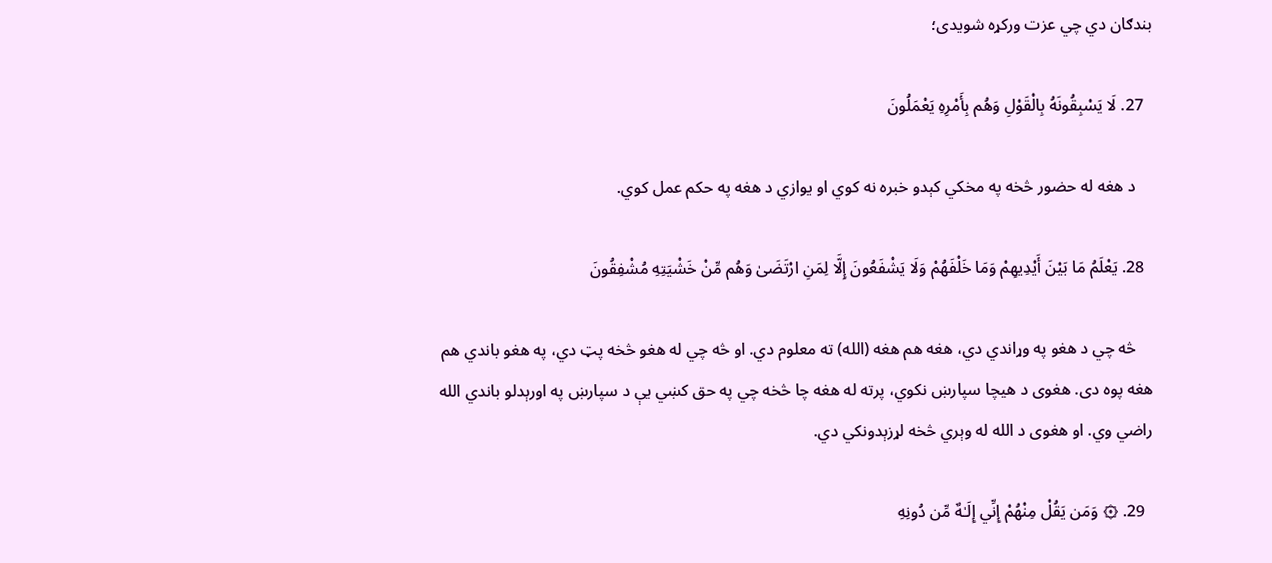بندګان دي چي عزت ورکړه شويدى؛

  27. لَا يَسْبِقُونَهُ بِالْقَوْلِ وَهُم بِأَمْرِهِ يَعْمَلُونَ

    د هغه له حضور څخه په مخکي كېدو خبره نه كوي او یوازي د هغه په حكم عمل كوي.

  28. يَعْلَمُ مَا بَيْنَ أَيْدِيهِمْ وَمَا خَلْفَهُمْ وَلَا يَشْفَعُونَ إِلَّا لِمَنِ ارْتَضَىٰ وَهُم مِّنْ خَشْيَتِهِ مُشْفِقُونَ

    څه چي د هغو په وړاندي دي، هغه هم هغه (الله) ته معلوم دي. او څه چي له هغو څخه پټ دي، په هغو باندي هم هغه پوه دى. هغوى د هيچا سپارښ نكوي، پرته له هغه چا څخه چي په حق کښي يې د سپارښ په اورېدلو باندي الله راضي وي. او هغوى د الله له وېري څخه لړزېدونكي دي.

  29. ۞ وَمَن يَقُلْ مِنْهُمْ إِنِّي إِلَـٰهٌ مِّن دُونِهِ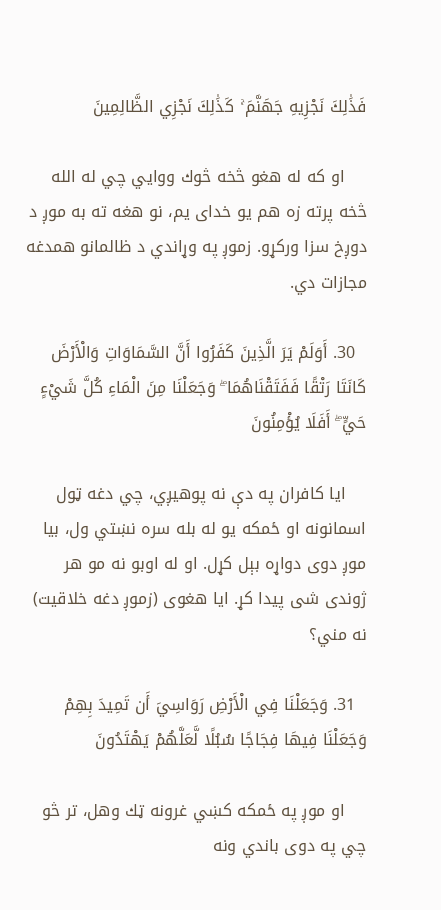فَذَٰلِكَ نَجْزِيهِ جَهَنَّمَ ۚ كَذَٰلِكَ نَجْزِي الظَّالِمِينَ

    او كه له هغو څخه څوك ووايي چي له الله څخه پرته زه هم يو خداى يم، نو هغه ته به موږ د دوږخ سزا ورکړو. زموږ په وړاندي د ظالمانو همدغه مجازات دي.

  30. أَوَلَمْ يَرَ الَّذِينَ كَفَرُوا أَنَّ السَّمَاوَاتِ وَالْأَرْضَ كَانَتَا رَتْقًا فَفَتَقْنَاهُمَا ۖ وَجَعَلْنَا مِنَ الْمَاءِ كُلَّ شَيْءٍ حَيٍّ ۖ أَفَلَا يُؤْمِنُونَ

    ايا کافران په دې نه پوهیږي، چي دغه ټول اسمانونه او ځمكه يو له بله سره نښتي ول، بيا موږ دوى دواړه بېل کړل. او له اوبو نه مو هر ژوندى شى پيدا کړ. ايا هغوى (زموږ دغه خلاقيت) نه مني؟

  31. وَجَعَلْنَا فِي الْأَرْضِ رَوَاسِيَ أَن تَمِيدَ بِهِمْ وَجَعَلْنَا فِيهَا فِجَاجًا سُبُلًا لَّعَلَّهُمْ يَهْتَدُونَ

    او موږ په ځمکه کښي غرونه ټك وهل، تر څو چي په دوى باندي ونه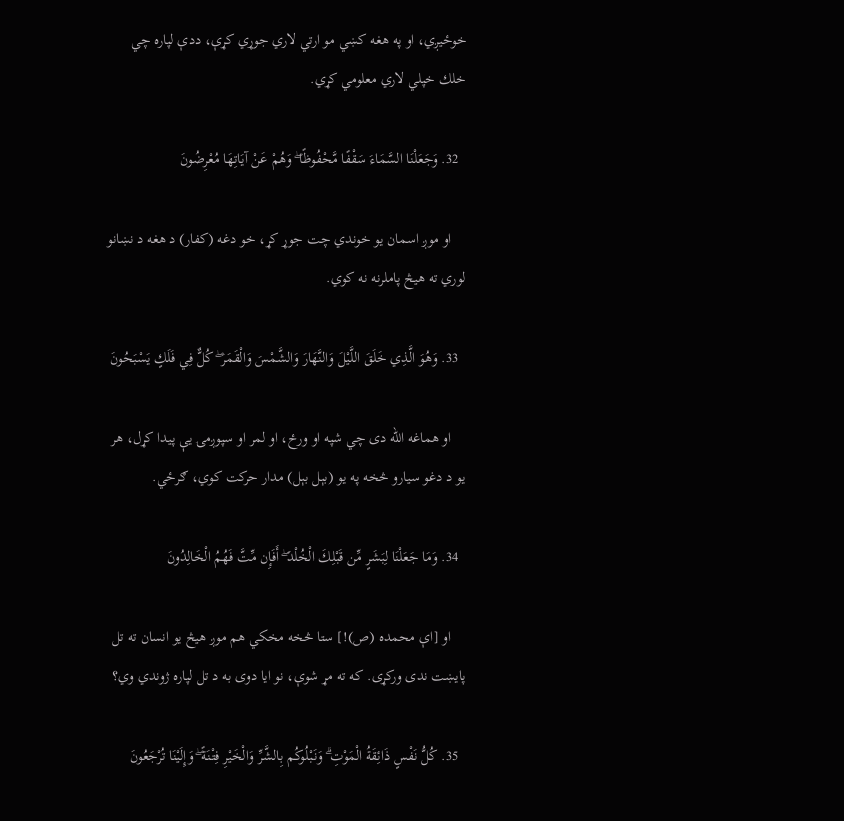خوځيږي، او په هغه کښي مو ارتي لاري جوړي کړې، ددې لپاره چي خلك خپلي لاري معلومي کړي.

  32. وَجَعَلْنَا السَّمَاءَ سَقْفًا مَّحْفُوظًا ۖ وَهُمْ عَنْ آيَاتِهَا مُعْرِضُونَ

    او موږ اسمان يو خوندي چت جوړ کړ، خو دغه (کفار) د هغه د نښانو لوري ته هیڅ پاملرنه نه كوي.

  33. وَهُوَ الَّذِي خَلَقَ اللَّيْلَ وَالنَّهَارَ وَالشَّمْسَ وَالْقَمَرَ ۖ كُلٌّ فِي فَلَكٍ يَسْبَحُونَ

    او هماغه الله دى چي شپه او ورځ، او لمر او سپوږمۍ یې پيدا کړل، هر یو د دغو سیارو څخه په یو (بېل بېل) مدار حرکت کوي، ګرځي.

  34. وَمَا جَعَلْنَا لِبَشَرٍ مِّن قَبْلِكَ الْخُلْدَ ۖ أَفَإِن مِّتَّ فَهُمُ الْخَالِدُونَ

    او [اې محمده (ص)!] ستا څخه مخکي هم موږ هیڅ یو انسان ته تل پايښت ندى ورکړی. كه ته مړ شوې، نو ايا دوى به د تل لپاره ژوندي وي؟

  35. كُلُّ نَفْسٍ ذَائِقَةُ الْمَوْتِ ۗ وَنَبْلُوكُم بِالشَّرِّ وَالْخَيْرِ فِتْنَةً ۖ وَإِلَيْنَا تُرْجَعُونَ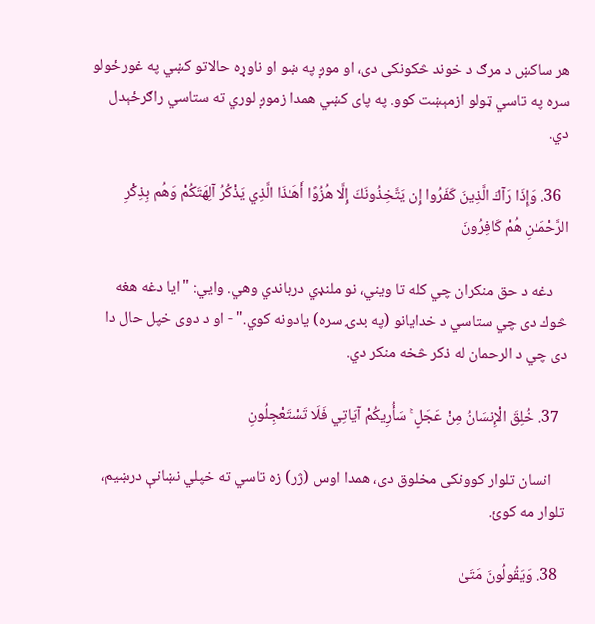هر ساكښ د مرګ د خوند څكونكى دى، او موږ په ښو او ناوړه حالاتو کښي په غورځولو سره په تاسي ټولو ازمېښت كوو. په پاى کښي همدا زموږ لوري ته ستاسي راګرځېدل دي.

  36. وَإِذَا رَآكَ الَّذِينَ كَفَرُوا إِن يَتَّخِذُونَكَ إِلَّا هُزُوًا أَهَـٰذَا الَّذِي يَذْكُرُ آلِهَتَكُمْ وَهُم بِذِكْرِ الرَّحْمَـٰنِ هُمْ كَافِرُونَ

    دغه د حق منكران چي كله تا ويني، نو ملنډي درباندي وهي. وايي: "ايا دغه هغه څوك دی چي ستاسي د خدايانو (په بدۍ سره) يادونه كوي." - او د دوى خپل حال دا دى چي د الرحمان له ذكر څخه منكر دي.

  37. خُلِقَ الْإِنسَانُ مِنْ عَجَلٍ ۚ سَأُرِيكُمْ آيَاتِي فَلَا تَسْتَعْجِلُونِ

    انسان تلوار كوونكى مخلوق دى، همدا اوس (ژر) زه تاسي ته خپلي نښانې درښيم، تلوار مه كوئ.

  38. وَيَقُولُونَ مَتَىٰ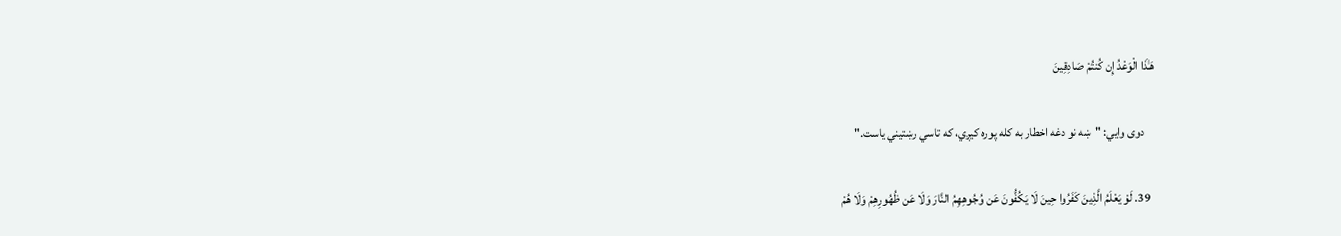هَـٰذَا الْوَعْدُ إِن كُنتُمْ صَادِقِينَ

    دوى وايي: "ښه نو دغه اخطار به كله پوره کیږي، كه تاسي رښتيني ياست."

  39. لَوْ يَعْلَمُ الَّذِينَ كَفَرُوا حِينَ لَا يَكُفُّونَ عَن وُجُوهِهِمُ النَّارَ وَلَا عَن ظُهُورِهِمْ وَلَا هُمْ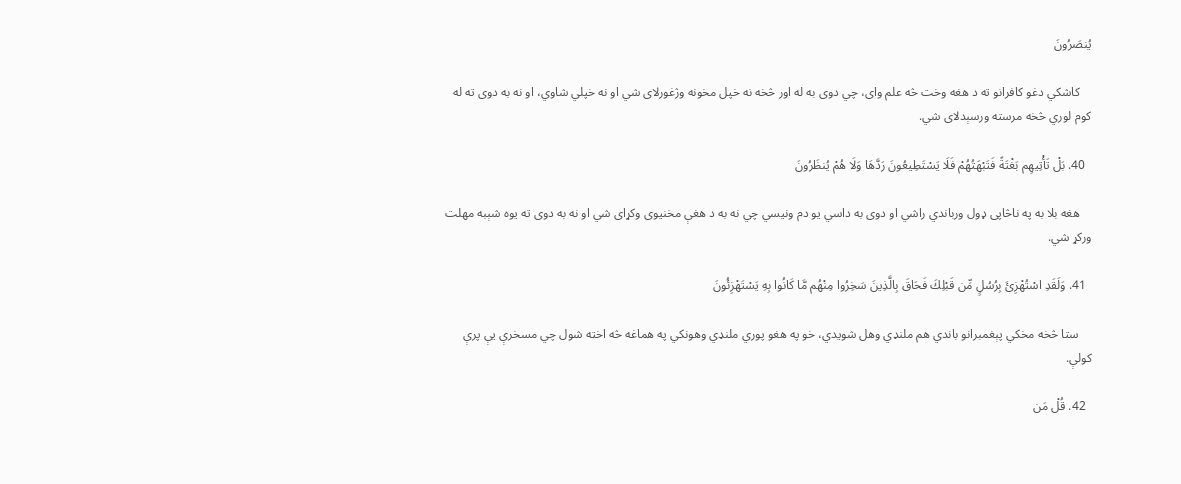يُنصَرُونَ

    كاشكي دغو كافرانو ته د هغه وخت څه علم واى، چي دوى به له اور څخه نه خپل مخونه وژغورلاى شي او نه خپلي شاوي، او نه به دوی ته له كوم لوري څخه مرسته ورسېدلاى شي.

  40. بَلْ تَأْتِيهِم بَغْتَةً فَتَبْهَتُهُمْ فَلَا يَسْتَطِيعُونَ رَدَّهَا وَلَا هُمْ يُنظَرُونَ

    هغه بلا به په ناڅاپى ډول ورباندي راشي او دوى به داسي يو دم ونيسي چي نه به د هغې مخنيوی وکړاى شي او نه به دوى ته يوه شېبه مهلت ورکړ شي.

  41. وَلَقَدِ اسْتُهْزِئَ بِرُسُلٍ مِّن قَبْلِكَ فَحَاقَ بِالَّذِينَ سَخِرُوا مِنْهُم مَّا كَانُوا بِهِ يَسْتَهْزِئُونَ

    ستا څخه مخکي پېغمبرانو باندي هم ملنډي وهل شويدي، خو په هغو پوري ملنډي وهونكي په هماغه څه اخته شول چي مسخرې یې پرې كولې.

  42. قُلْ مَن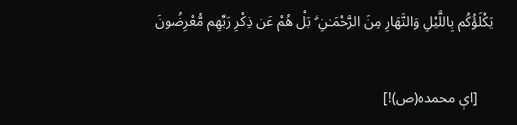يَكْلَؤُكُم بِاللَّيْلِ وَالنَّهَارِ مِنَ الرَّحْمَـٰنِ ۗ بَلْ هُمْ عَن ذِكْرِ رَبِّهِم مُّعْرِضُونَ

    [اې محمده(ص)!]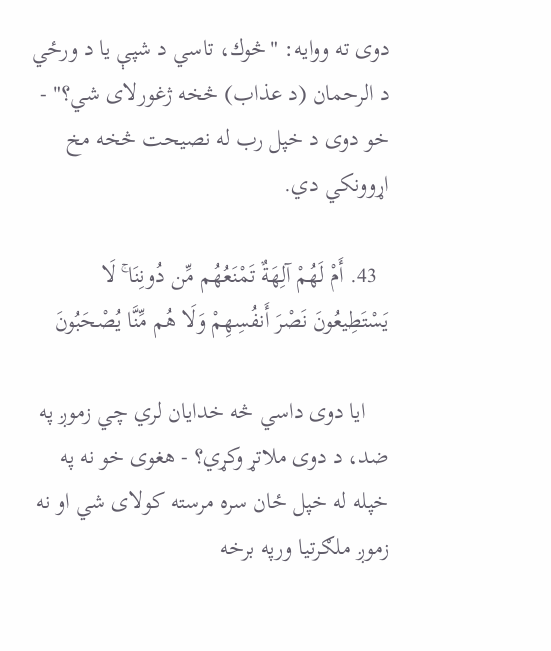دوى ته ووايه: "څوك، تاسي د شپې يا د ورځي د الرحمان (د عذاب) څخه ژغورلاى شي؟" - خو دوى د خپل رب له نصيحت څخه مخ اړوونكي دي.

  43. أَمْ لَهُمْ آلِهَةٌ تَمْنَعُهُم مِّن دُونِنَا ۚ لَا يَسْتَطِيعُونَ نَصْرَ أَنفُسِهِمْ وَلَا هُم مِّنَّا يُصْحَبُونَ

    ايا دوی داسي څه خدايان لري چي زموږ په ضد، د دوى ملاتړ وکړي؟ - هغوى خو نه په خپله له خپل ځان سره مرسته کولای شي او نه زموږ ملګرتيا ورپه برخه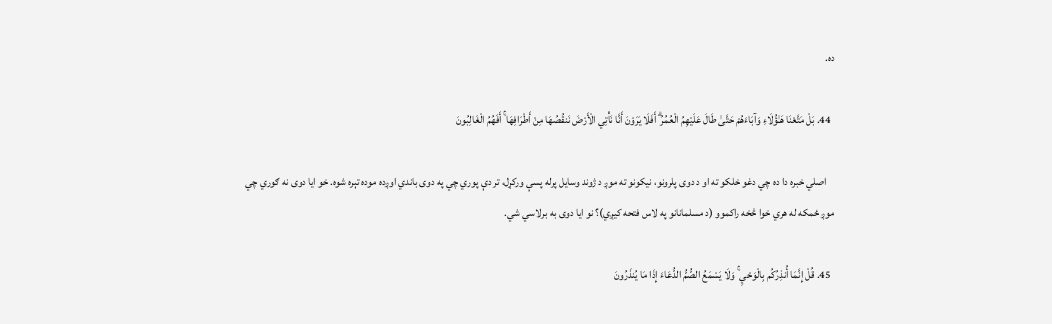ده.

  44. بَلْ مَتَّعْنَا هَـٰؤُلَاءِ وَآبَاءَهُمْ حَتَّىٰ طَالَ عَلَيْهِمُ الْعُمُرُ ۗ أَفَلَا يَرَوْنَ أَنَّا نَأْتِي الْأَرْضَ نَنقُصُهَا مِنْ أَطْرَافِهَا ۚ أَفَهُمُ الْغَالِبُونَ

    اصلي خبره دا ده چي دغو خلكو ته او د دوى پلرونو، نیکونو ته موږ د ژوند وسايل پرله پسې ورکړل، تر دې پوري چي په دوى باندي اوږده موده تېره شوه. خو ايا دوى نه ګوري چي موږ ځمکه له هري خوا څخه راكموو (د مسلمانانو په لاس فتحه کیږي)؟ نو ايا دوى به برلاسي شي.

  45. قُلْ إِنَّمَا أُنذِرُكُم بِالْوَحْيِ ۚ وَلَا يَسْمَعُ الصُّمُّ الدُّعَاءَ إِذَا مَا يُنذَرُونَ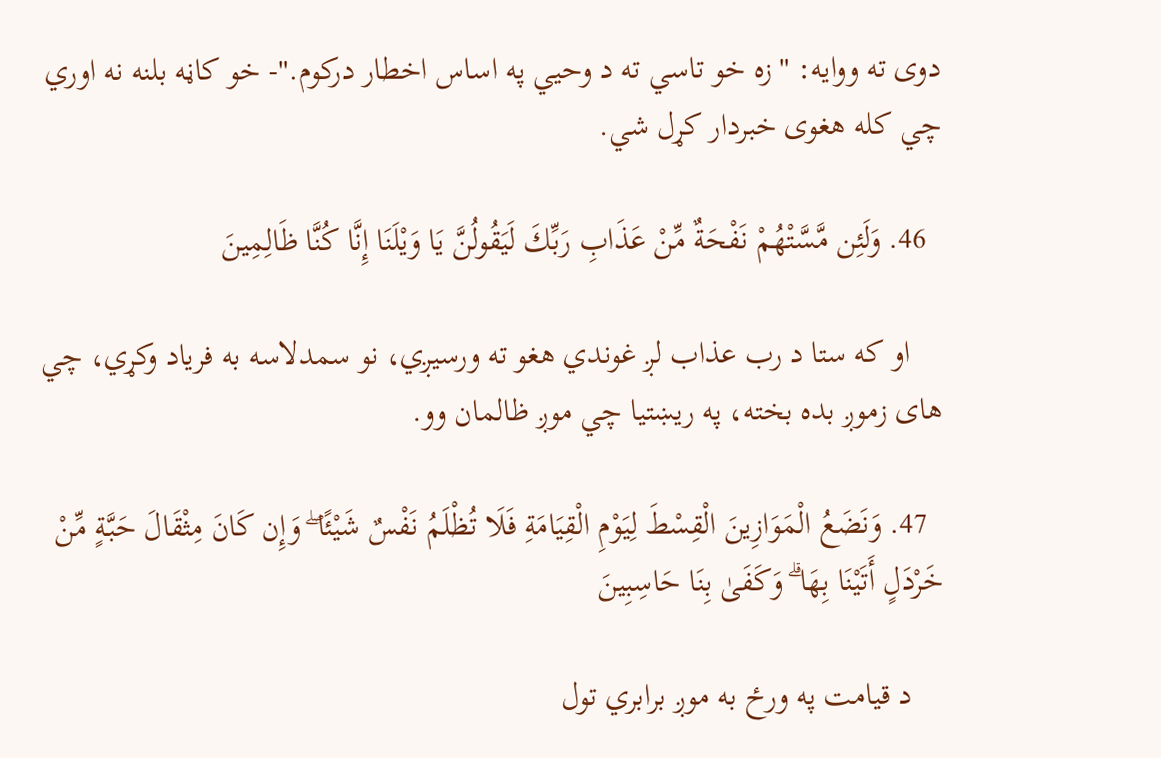دوى ته ووايه: "زه خو تاسي ته د وحيي په اساس اخطار دركوم."- خو كاڼه بلنه نه اوري چي كله هغوى خبردار کړل شي.

  46. وَلَئِن مَّسَّتْهُمْ نَفْحَةٌ مِّنْ عَذَابِ رَبِّكَ لَيَقُولُنَّ يَا وَيْلَنَا إِنَّا كُنَّا ظَالِمِينَ

    او كه ستا د رب عذاب لږ غوندي هغو ته ورسیږي، نو سمدلاسه به فرياد وکړي، چي هاى زموږ بده بخته، په ريښتيا چي موږ ظالمان وو.

  47. وَنَضَعُ الْمَوَازِينَ الْقِسْطَ لِيَوْمِ الْقِيَامَةِ فَلَا تُظْلَمُ نَفْسٌ شَيْئًا ۖ وَإِن كَانَ مِثْقَالَ حَبَّةٍ مِّنْ خَرْدَلٍ أَتَيْنَا بِهَا ۗ وَكَفَىٰ بِنَا حَاسِبِينَ

    د قيامت په ورځ به موږ برابري تول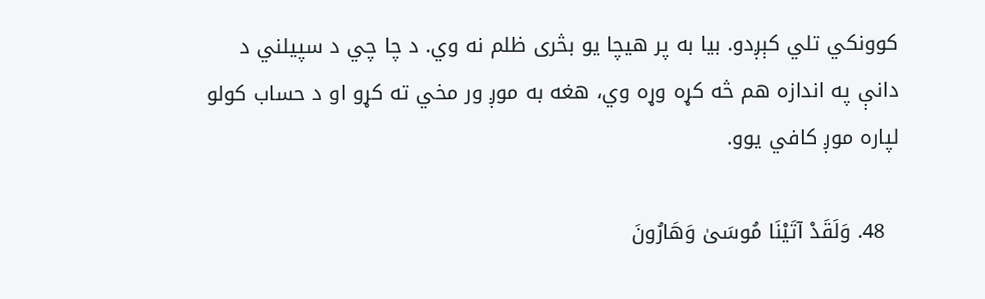كوونكي تلي كېږدو. بيا به پر هيچا يو بڅرى ظلم نه وي. د چا چي د سپیلني د دانې په اندازه هم څه کړه وړه وي، هغه به موږ ور مخي ته کړو او د حساب كولو لپاره موږ كافي يوو.

  48. وَلَقَدْ آتَيْنَا مُوسَىٰ وَهَارُونَ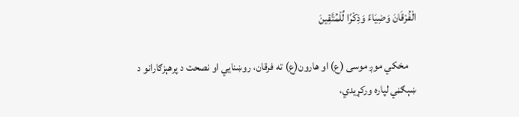الْفُرْقَانَ وَضِيَاءً وَذِكْرًا لِّلْمُتَّقِينَ

    مخکي موږ موسى (ع) او هارون(ع) ته فرقان، روښنايي او نصحت د پرهېزګارانو د ښېګڼي لپاره ورکړيدي،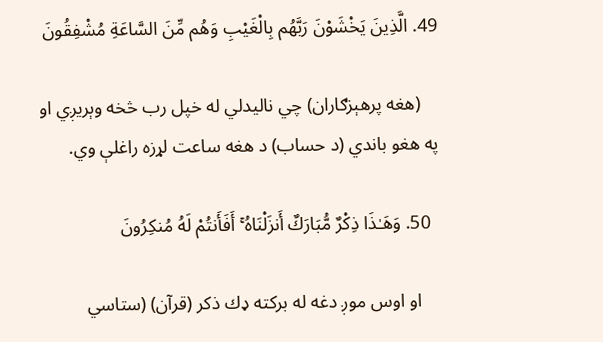49. الَّذِينَ يَخْشَوْنَ رَبَّهُم بِالْغَيْبِ وَهُم مِّنَ السَّاعَةِ مُشْفِقُونَ

    (هغه پرهېزګاران) چي ناليدلي له خپل رب څخه وېریږي او په هغو باندي (د حساب) د هغه ساعت لړزه راغلې وي.

  50. وَهَـٰذَا ذِكْرٌ مُّبَارَكٌ أَنزَلْنَاهُ ۚ أَفَأَنتُمْ لَهُ مُنكِرُونَ

    او اوس موږ دغه له بركته ډك ذكر (قرآن) (ستاسي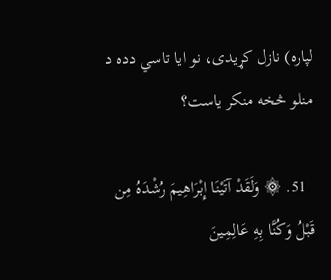لپاره) نازل کړيدى، نو ايا تاسي دده د منلو څخه منكر ياست؟

  51. ۞ وَلَقَدْ آتَيْنَا إِبْرَاهِيمَ رُشْدَهُ مِن قَبْلُ وَكُنَّا بِهِ عَالِمِينَ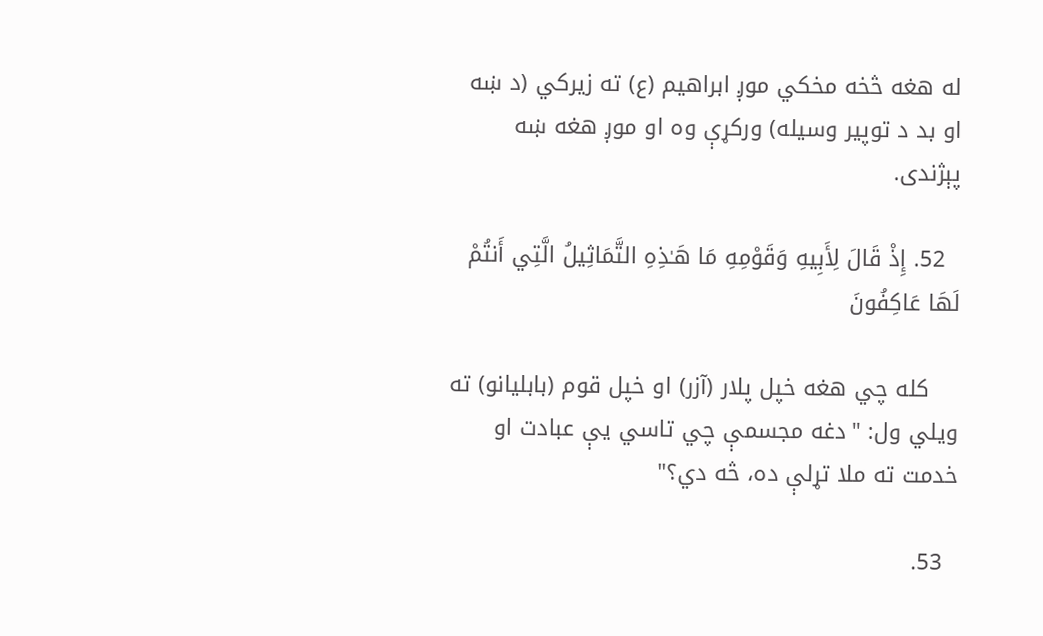له هغه څخه مخکي موږ ابراهيم (ع) ته زيركي (د ښه او بد د توپیر وسیله) ورکړې وه او موږ هغه ښه پېژندی.

  52. إِذْ قَالَ لِأَبِيهِ وَقَوْمِهِ مَا هَـٰذِهِ التَّمَاثِيلُ الَّتِي أَنتُمْ لَهَا عَاكِفُونَ

    كله چي هغه خپل پلار (آزر) او خپل قوم (بابلیانو) ته ويلي ول: "دغه مجسمې چي تاسي یې عبادت او خدمت ته ملا تړلې ده، څه دي؟"

  53.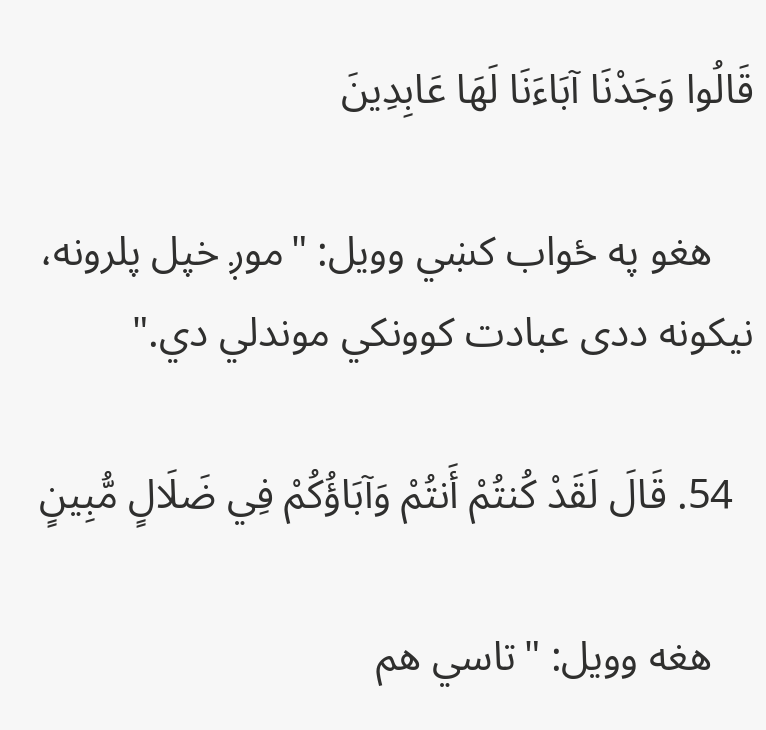قَالُوا وَجَدْنَا آبَاءَنَا لَهَا عَابِدِينَ

    هغو په ځواب کښي وويل: "موږ خپل پلرونه، نیکونه ددى عبادت كوونكي موندلي دي."

  54. قَالَ لَقَدْ كُنتُمْ أَنتُمْ وَآبَاؤُكُمْ فِي ضَلَالٍ مُّبِينٍ

    هغه وويل: "تاسي هم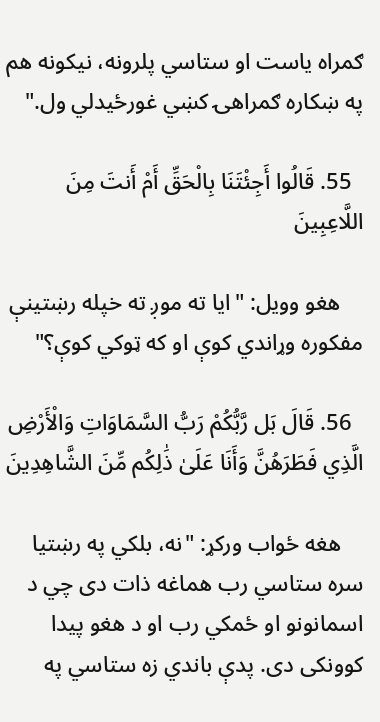ګمراه ياست او ستاسي پلرونه، نیکونه هم په ښكاره ګمراهۍ کښي غورځيدلي ول."

  55. قَالُوا أَجِئْتَنَا بِالْحَقِّ أَمْ أَنتَ مِنَ اللَّاعِبِينَ

    هغو وويل: "ايا ته موږ ته خپله رښتينې مفكوره وړاندي كوې او كه ټوكي كوې؟"

  56. قَالَ بَل رَّبُّكُمْ رَبُّ السَّمَاوَاتِ وَالْأَرْضِ الَّذِي فَطَرَهُنَّ وَأَنَا عَلَىٰ ذَٰلِكُم مِّنَ الشَّاهِدِينَ

    هغه ځواب ورکړ: "نه، بلکي په رښتيا سره ستاسي رب هماغه ذات دى چي د اسمانونو او ځمکي رب او د هغو پيدا كوونكى دى. پدې باندي زه ستاسي په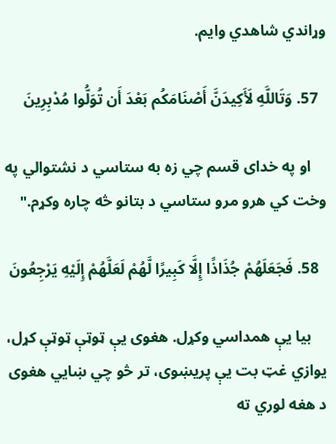وړاندي شاهدي وایم.

  57. وَتَاللَّهِ لَأَكِيدَنَّ أَصْنَامَكُم بَعْدَ أَن تُوَلُّوا مُدْبِرِينَ

    او په خداى قسم چي زه به ستاسي د نشتوالي په وخت کي هرو مرو ستاسي د بتانو څه چاره وکړم."

  58. فَجَعَلَهُمْ جُذَاذًا إِلَّا كَبِيرًا لَّهُمْ لَعَلَّهُمْ إِلَيْهِ يَرْجِعُونَ

    بيا یې همداسي وکړل. هغوی یې ټوټې ټوټې کړل، یوازي غټ بت یې پريښوی، تر څو چي ښايي هغوى د هغه لوري ته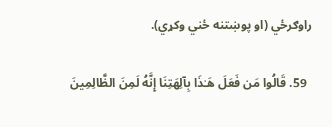راوګرځي (او پوښتنه ځني وکړي).

  59. قَالُوا مَن فَعَلَ هَـٰذَا بِآلِهَتِنَا إِنَّهُ لَمِنَ الظَّالِمِينَ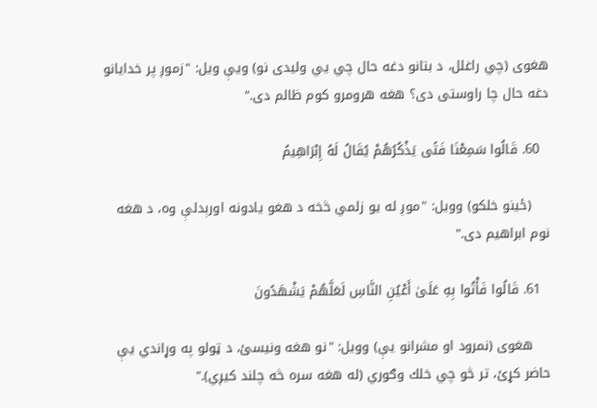هغوى (چي راغلل، د بتانو دغه حال چي يي وليدی نو) ویې ويل: "زموږ پر خدايانو دغه حال چا راوستى دى؟ هغه هرومرو كوم ظالم دی."

  60. قَالُوا سَمِعْنَا فَتًى يَذْكُرُهُمْ يُقَالُ لَهُ إِبْرَاهِيمُ

    (ځينو خلكو) وويل: "موږ له يو زلمي څخه د هغو يادونه اورېدلې وه، د هغه نوم ابراهيم دى."

  61. قَالُوا فَأْتُوا بِهِ عَلَىٰ أَعْيُنِ النَّاسِ لَعَلَّهُمْ يَشْهَدُونَ

    هغوى (نمرود او مشرانو یې) وويل: "نو هغه ونيسئ، د ټولو په وړاندي یې حاضر کړئ، تر څو چي خلك وګوري (له هغه سره څه چلند کیږي)."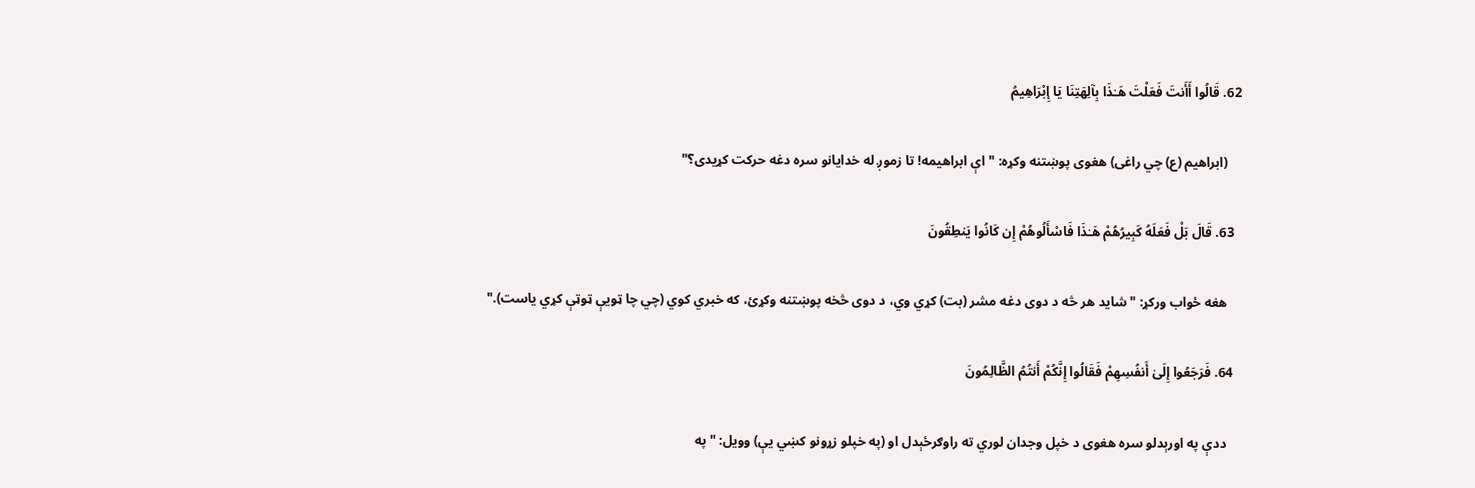62. قَالُوا أَأَنتَ فَعَلْتَ هَـٰذَا بِآلِهَتِنَا يَا إِبْرَاهِيمُ

    (ابراهيم (ع) چي راغى) هغوى پوښتنه وکړه: "اې ابراهيمه! تا زموږ له خدايانو سره دغه حركت کړيدى؟"

  63. قَالَ بَلْ فَعَلَهُ كَبِيرُهُمْ هَـٰذَا فَاسْأَلُوهُمْ إِن كَانُوا يَنطِقُونَ

    هغه ځواب ورکړ: "شاید هر څه د دوى دغه مشر (بت) کړي وي، د دوی څخه پوښتنه وکړئ، كه خبري كوي (چي چا ټویې ټوټې کړي یاست)."

  64. فَرَجَعُوا إِلَىٰ أَنفُسِهِمْ فَقَالُوا إِنَّكُمْ أَنتُمُ الظَّالِمُونَ

    ددې په اورېدلو سره هغوى د خپل وجدان لوري ته راوګرځېدل او (په خپلو زړونو کښي یې) وويل: "په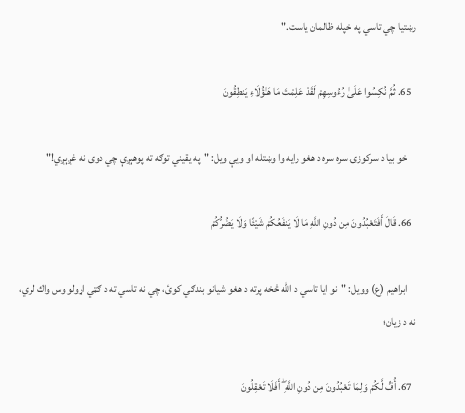رښتيا چي تاسي په خپله ظالمان ياست."

  65. ثُمَّ نُكِسُوا عَلَىٰ رُءُوسِهِمْ لَقَدْ عَلِمْتَ مَا هَـٰؤُلَاءِ يَنطِقُونَ

    خو بيا د سركوزۍ سره سره د هغو رايه وا وښتله او ویې ويل: "په یقیني توګه ته پوهېږې چي دوى نه غږېږي!"

  66. قَالَ أَفَتَعْبُدُونَ مِن دُونِ اللَّهِ مَا لَا يَنفَعُكُمْ شَيْئًا وَلَا يَضُرُّكُمْ

    ابراهيم (ع) وويل: "نو ايا تاسي د الله څخه پرته د هغو شيانو بندګي كوئ، چي نه تاسي ته د ګټي اړولو وس واك لري، نه د زيان؛

  67. أُفٍّ لَّكُمْ وَلِمَا تَعْبُدُونَ مِن دُونِ اللَّهِ ۖ أَفَلَا تَعْقِلُونَ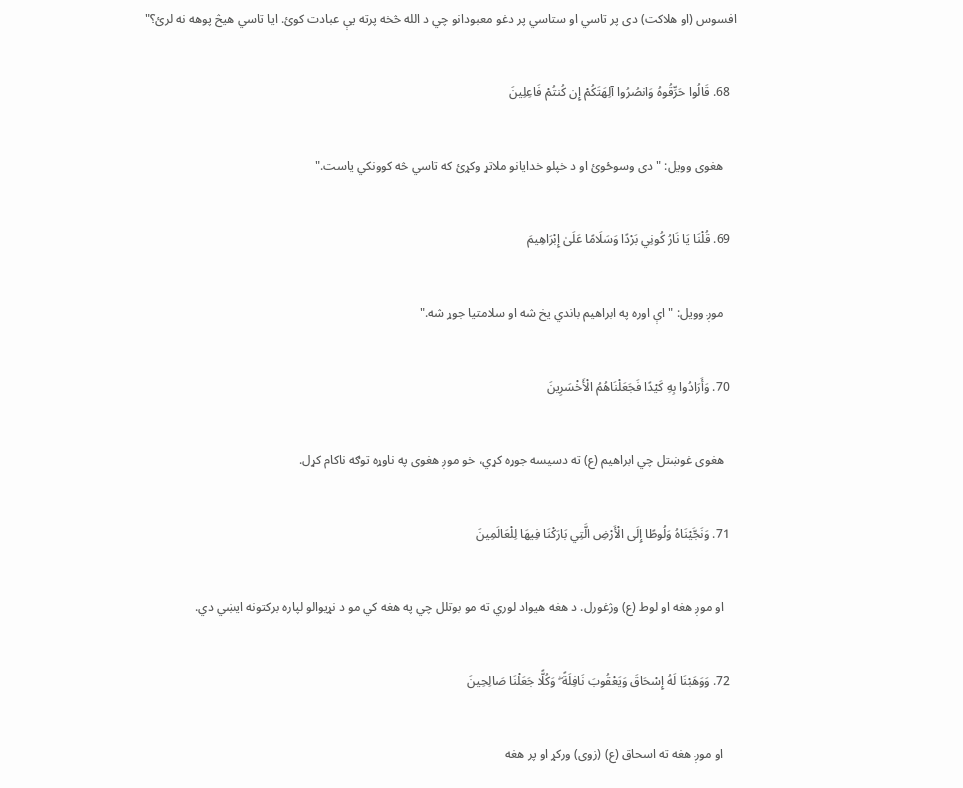افسوس (او هلاکت) دی پر تاسي او ستاسي پر دغو معبودانو چي د الله څخه پرته یې عبادت كوئ. ايا تاسي هیڅ پوهه نه لرئ؟"

  68. قَالُوا حَرِّقُوهُ وَانصُرُوا آلِهَتَكُمْ إِن كُنتُمْ فَاعِلِينَ

    هغوى وويل: "دى وسوځوئ او د خپلو خدايانو ملاتړ وکړئ كه تاسي څه كوونكي ياست."

  69. قُلْنَا يَا نَارُ كُونِي بَرْدًا وَسَلَامًا عَلَىٰ إِبْرَاهِيمَ

    موږ وويل: "اې اوره په ابراهيم باندي يخ شه او سلامتيا جوړ شه."

  70. وَأَرَادُوا بِهِ كَيْدًا فَجَعَلْنَاهُمُ الْأَخْسَرِينَ

    هغوى غوښتل چي ابراهيم (ع) ته دسيسه جوړه کړي، خو موږ هغوى په ناوړه توګه ناكام کړل.

  71. وَنَجَّيْنَاهُ وَلُوطًا إِلَى الْأَرْضِ الَّتِي بَارَكْنَا فِيهَا لِلْعَالَمِينَ

    او موږ هغه او لوط (ع) وژغورل. د هغه هيواد لوري ته مو بوتلل چي په هغه کي مو د نړيوالو لپاره بركتونه ايښي دي.

  72. وَوَهَبْنَا لَهُ إِسْحَاقَ وَيَعْقُوبَ نَافِلَةً ۖ وَكُلًّا جَعَلْنَا صَالِحِينَ

    او موږ هغه ته اسحاق (ع) (زوی) ورکړ او پر هغه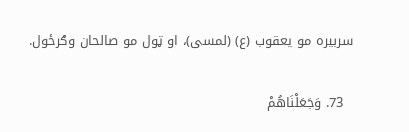سربيره مو يعقوب (ع) (لمسی)، او ټول مو صالحان وګرځول.

  73. وَجَعَلْنَاهُمْ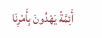أَئِمَّةً يَهْدُونَ بِأَمْرِنَا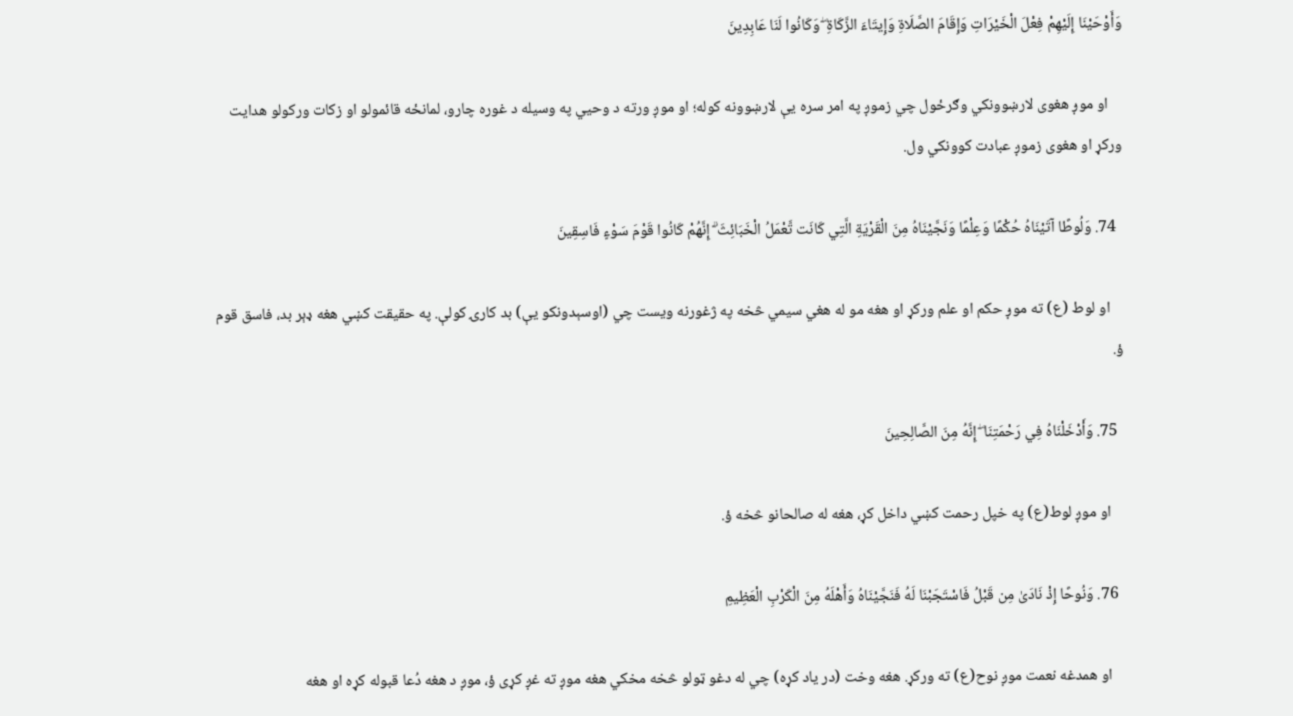وَأَوْحَيْنَا إِلَيْهِمْ فِعْلَ الْخَيْرَاتِ وَإِقَامَ الصَّلَاةِ وَإِيتَاءَ الزَّكَاةِ ۖ وَكَانُوا لَنَا عَابِدِينَ

    او موږ هغوى لارښوونکي وګرځول چي زموږ په امر سره یې لارښوونه كوله؛ او موږ ورته د وحيي په وسيله د غوره چارو، لمانځه قائمولو او زكات وركولو هدايت ورکړ او هغوى زموږ عبادت كوونكي ول.

  74. وَلُوطًا آتَيْنَاهُ حُكْمًا وَعِلْمًا وَنَجَّيْنَاهُ مِنَ الْقَرْيَةِ الَّتِي كَانَت تَّعْمَلُ الْخَبَائِثَ ۗ إِنَّهُمْ كَانُوا قَوْمَ سَوْءٍ فَاسِقِينَ

    او لوط (ع) ته موږ حكم او علم ورکړ او هغه مو له هغي سيمي څخه په ژغورنه ويست چي (اوسېدونکو یې) بد كارۍ كولې. په حقيقت کښي هغه ډېر بد، فاسق قوم ؤ.

  75. وَأَدْخَلْنَاهُ فِي رَحْمَتِنَا ۖ إِنَّهُ مِنَ الصَّالِحِينَ

    او موږ لوط(ع) په خپل رحمت کښي داخل کړ، هغه له صالحانو څخه ؤ.

  76. وَنُوحًا إِذْ نَادَىٰ مِن قَبْلُ فَاسْتَجَبْنَا لَهُ فَنَجَّيْنَاهُ وَأَهْلَهُ مِنَ الْكَرْبِ الْعَظِيمِ

    او همدغه نعمت موږ نوح(ع) ته ورکړ. هغه وخت (در ياد کړه) چي له دغو ټولو څخه مخکي هغه موږ ته غږ کړی ؤ، موږ د هغه دُعا قبوله کړه او هغه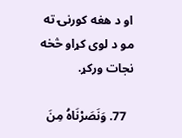او د هغه كورنۍ ته مو د لوى کړاو څخه نجات ورکړ.

  77. وَنَصَرْنَاهُ مِنَ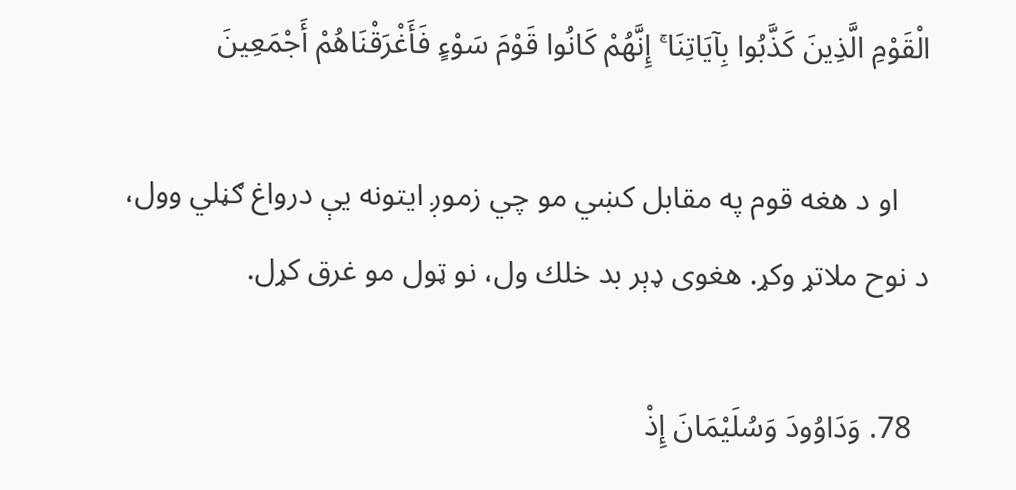الْقَوْمِ الَّذِينَ كَذَّبُوا بِآيَاتِنَا ۚ إِنَّهُمْ كَانُوا قَوْمَ سَوْءٍ فَأَغْرَقْنَاهُمْ أَجْمَعِينَ

    او د هغه قوم په مقابل کښي مو چي زموږ ايتونه يې درواغ ګڼلي وول، د نوح ملاتړ وکړ. هغوى ډېر بد خلك ول، نو ټول مو غرق کړل.

  78. وَدَاوُودَ وَسُلَيْمَانَ إِذْ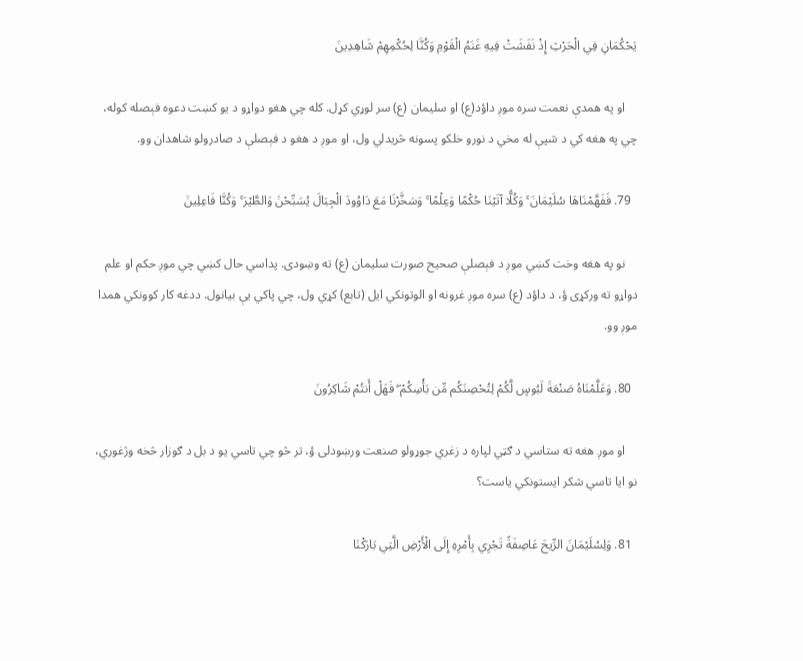يَحْكُمَانِ فِي الْحَرْثِ إِذْ نَفَشَتْ فِيهِ غَنَمُ الْقَوْمِ وَكُنَّا لِحُكْمِهِمْ شَاهِدِينَ

    او په همدې نعمت سره موږ داؤد(ع) او سليمان (ع) سر لوړي کړل. كله چي هغو دواړو د يو كښت دعوه فېصله كوله، چي په هغه كي د شپې له مخي د نورو خلكو پسونه څريدلي ول، او موږ د هغو د فېصلې د صادرولو شاهدان وو.

  79. فَفَهَّمْنَاهَا سُلَيْمَانَ ۚ وَكُلًّا آتَيْنَا حُكْمًا وَعِلْمًا ۚ وَسَخَّرْنَا مَعَ دَاوُودَ الْجِبَالَ يُسَبِّحْنَ وَالطَّيْرَ ۚ وَكُنَّا فَاعِلِينَ

    نو په هغه وخت کښي موږ د فېصلې صحيح صورت سليمان (ع) ته وښودی. پداسي حال کښي چي موږ حكم او علم دواړو ته ورکړی ؤ، د داؤد (ع) سره موږ غرونه او الوتونكي ايل (تابع) کړي ول، چي پاكي یې بيانول. ددغه كار كوونكي همدا موږ وو.

  80. وَعَلَّمْنَاهُ صَنْعَةَ لَبُوسٍ لَّكُمْ لِتُحْصِنَكُم مِّن بَأْسِكُمْ ۖ فَهَلْ أَنتُمْ شَاكِرُونَ

    او موږ هغه ته ستاسي د ګټي لپاره د زغري جوړولو صنعت ورښودلى ؤ، تر څو چي تاسي يو د بل د ګوزار څخه وژغوري، نو ايا تاسي شكر ايستونكي ياست؟

  81. وَلِسُلَيْمَانَ الرِّيحَ عَاصِفَةً تَجْرِي بِأَمْرِهِ إِلَى الْأَرْضِ الَّتِي بَارَكْنَا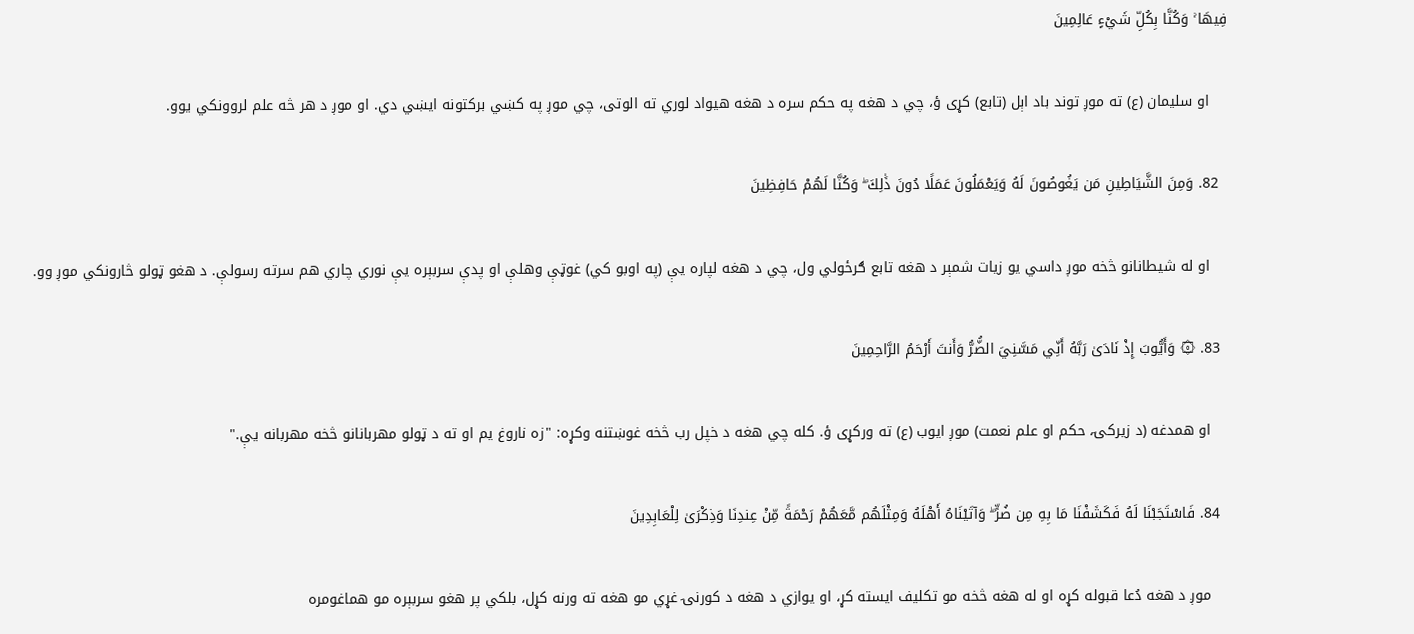فِيهَا ۚ وَكُنَّا بِكُلِّ شَيْءٍ عَالِمِينَ

    او سليمان (ع) ته موږ توند باد اېل (تابع) کړی ؤ، چي د هغه په حكم سره د هغه هيواد لوري ته الوتی، چي موږ په کښي بركتونه ايښي دي. او موږ د هر څه علم لروونكي يوو.

  82. وَمِنَ الشَّيَاطِينِ مَن يَغُوصُونَ لَهُ وَيَعْمَلُونَ عَمَلًا دُونَ ذَٰلِكَ ۖ وَكُنَّا لَهُمْ حَافِظِينَ

    او له شيطانانو څخه موږ داسي يو زيات شمېر د هغه تابع ګرځولي ول، چي د هغه لپاره یې (په اوبو کي) غوټې وهلې او پدې سربېره یې نوري چاري هم سرته رسولې. د هغو ټولو څارونكي موږ وو.

  83. ۞ وَأَيُّوبَ إِذْ نَادَىٰ رَبَّهُ أَنِّي مَسَّنِيَ الضُّرُّ وَأَنتَ أَرْحَمُ الرَّاحِمِينَ

    او همدغه (د زيركۍ، حكم او علم نعمت) موږ ايوب (ع) ته ورکړی ؤ. كله چي هغه د خپل رب څخه غوښتنه وکړه: "زه ناروغ يم او ته د ټولو مهربانانو څخه مهربانه یې."

  84. فَاسْتَجَبْنَا لَهُ فَكَشَفْنَا مَا بِهِ مِن ضُرٍّ ۖ وَآتَيْنَاهُ أَهْلَهُ وَمِثْلَهُم مَّعَهُمْ رَحْمَةً مِّنْ عِندِنَا وَذِكْرَىٰ لِلْعَابِدِينَ

    موږ د هغه دُعا قبوله کړه او له هغه څخه مو تكليف ايسته کړ، او یوازي د هغه د كورنۍ غړي مو هغه ته ورنه کړل، بلکي پر هغو سربېره مو هماغومره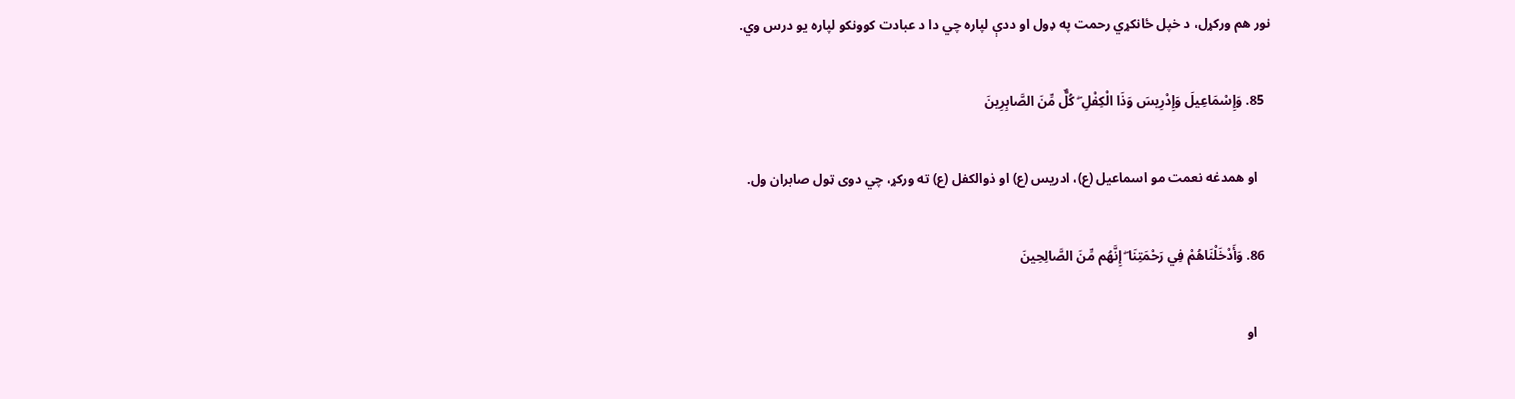نور هم ورکړل، د خپل ځانکړي رحمت په ډول او ددې لپاره چي دا د عبادت كوونكو لپاره يو درس وي.

  85. وَإِسْمَاعِيلَ وَإِدْرِيسَ وَذَا الْكِفْلِ ۖ كُلٌّ مِّنَ الصَّابِرِينَ

    او همدغه نعمت مو اسماعيل (ع)، ادريس (ع) او ذوالكفل (ع) ته ورکړ، چي دوى ټول صابران ول.

  86. وَأَدْخَلْنَاهُمْ فِي رَحْمَتِنَا ۖ إِنَّهُم مِّنَ الصَّالِحِينَ

    او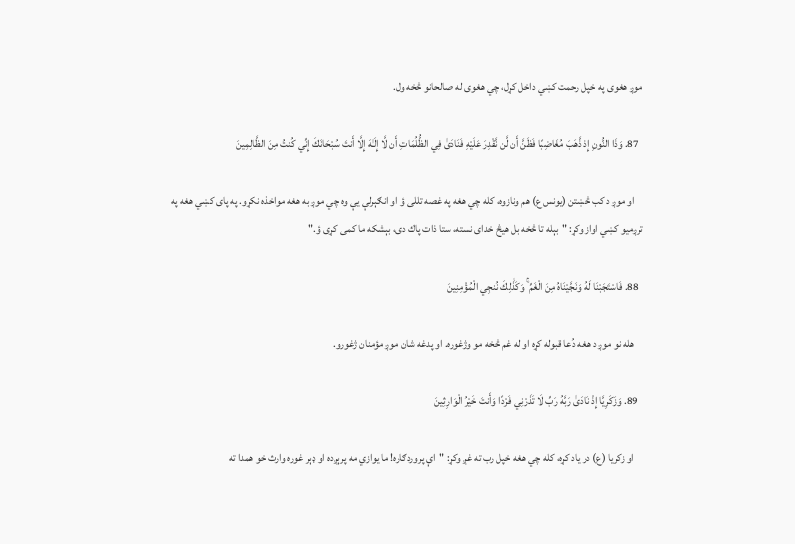موږ هغوى په خپل رحمت کښي داخل کړل، چي هغوى له صالحانو څخه ول.

  87. وَذَا النُّونِ إِذ ذَّهَبَ مُغَاضِبًا فَظَنَّ أَن لَّن نَّقْدِرَ عَلَيْهِ فَنَادَىٰ فِي الظُّلُمَاتِ أَن لَّا إِلَـٰهَ إِلَّا أَنتَ سُبْحَانَكَ إِنِّي كُنتُ مِنَ الظَّالِمِينَ

    او موږ د كب څښتن (یونس ع) هم ونازوه، كله چي هغه په غصه تللى ؤ او انګېرلې یې وه چي موږ به هغه مواخذه نکړو. په پاى کښي هغه په ترږمیو کښي اواز وکړ: "بېله تا څخه بل هیڅ خدای نسته، ستا ‌ذات پاك دى، بېشكه ما کمی کړی ؤ."

  88. فَاسْتَجَبْنَا لَهُ وَنَجَّيْنَاهُ مِنَ الْغَمِّ ۚ وَكَذَٰلِكَ نُنجِي الْمُؤْمِنِينَ

    هله نو موږ د هغه دُعا قبوله کړه او له غم څخه مو وژغوره. او پدغه شان موږ مؤمنان ژغورو.

  89. وَزَكَرِيَّا إِذْ نَادَىٰ رَبَّهُ رَبِّ لَا تَذَرْنِي فَرْدًا وَأَنتَ خَيْرُ الْوَارِثِينَ

    او زكريا (ع) در ياد کړه، كله چي هغه خپل رب ته غږ وکړ: "اې پروردګاره! ما یوازي مه پرېږده او ډېر غوره وارث خو همدا ته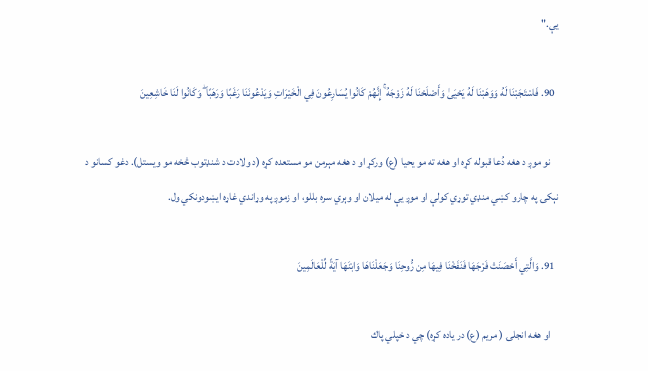یې."

  90. فَاسْتَجَبْنَا لَهُ وَوَهَبْنَا لَهُ يَحْيَىٰ وَأَصْلَحْنَا لَهُ زَوْجَهُ ۚ إِنَّهُمْ كَانُوا يُسَارِعُونَ فِي الْخَيْرَاتِ وَيَدْعُونَنَا رَغَبًا وَرَهَبًا ۖ وَكَانُوا لَنَا خَاشِعِينَ

    نو موږ د هغه دُعا قبوله کړه او هغه ته مو يحیا (ع) ورکړ او د هغه مېرمن مو مستعده کړه (د ولادت د شنډتوب څخه مو ویستل). دغو كسانو د نېکۍ په چارو کښي منډي توړي كولې او موږ یې له میلان او وېري سره بللو، او زموږ په وړاندي غاړه ايښودونكي ول.

  91. وَالَّتِي أَحْصَنَتْ فَرْجَهَا فَنَفَخْنَا فِيهَا مِن رُّوحِنَا وَجَعَلْنَاهَا وَابْنَهَا آيَةً لِّلْعَالَمِينَ

    او هغه انجلۍ ( مریم (ع) در ياده کړه) چي د خپلي پاك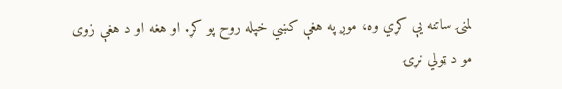لمنۍ ساتنه يې کړي وه، موږ په هغې کښي خپله روح پو کړ. او هغه او د هغې زوى مو د ټولي نړۍ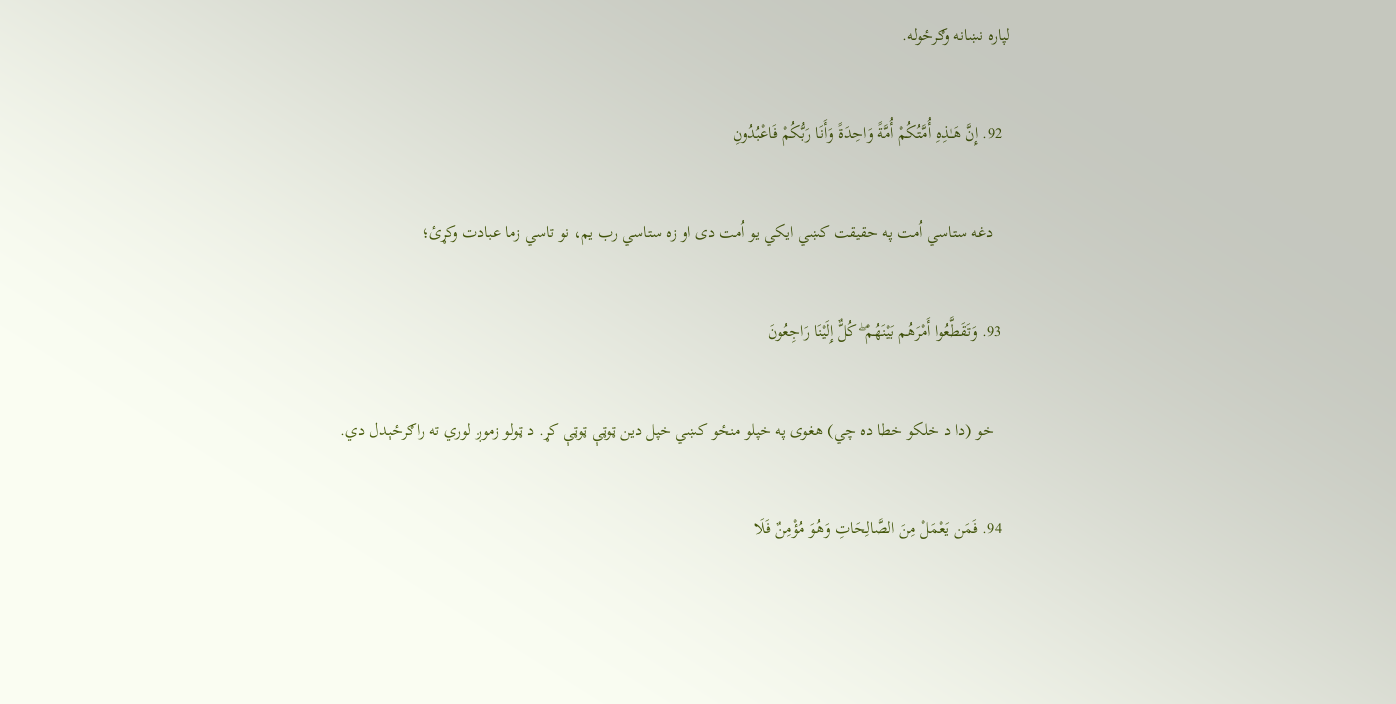لپاره نښانه وګرځوله.

  92. إِنَّ هَـٰذِهِ أُمَّتُكُمْ أُمَّةً وَاحِدَةً وَأَنَا رَبُّكُمْ فَاعْبُدُونِ

    دغه ستاسي اُمت په حقيقت کښي ايكي يو اُمت دى او زه ستاسي رب يم، نو تاسي زما عبادت وکړئ؛

  93. وَتَقَطَّعُوا أَمْرَهُم بَيْنَهُمْ ۖ كُلٌّ إِلَيْنَا رَاجِعُونَ

    خو (دا د خلكو خطا ده چي) هغوى په خپلو منځو کښي خپل دين ټوټې ټوټې کړ. د ټولو زموږ لوري ته راګرځېدل دي.

  94. فَمَن يَعْمَلْ مِنَ الصَّالِحَاتِ وَهُوَ مُؤْمِنٌ فَلَا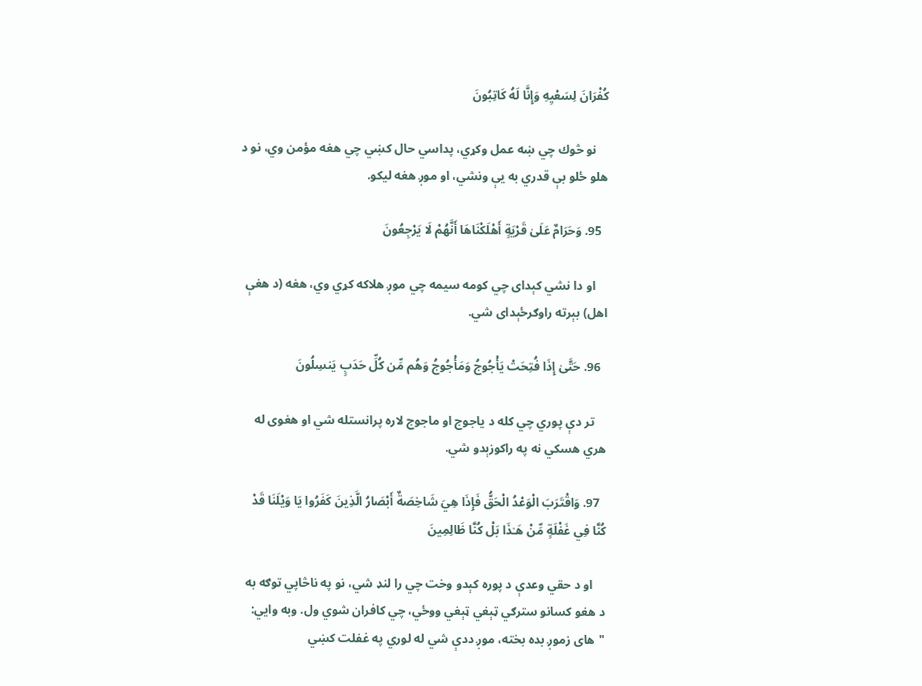كُفْرَانَ لِسَعْيِهِ وَإِنَّا لَهُ كَاتِبُونَ

    نو څوك چي ښه عمل وکړي، پداسي حال کښي چي هغه مؤمن وي، نو د هلو ځلو بې قدري به يې ونشي، او موږ هغه ليكو.

  95. وَحَرَامٌ عَلَىٰ قَرْيَةٍ أَهْلَكْنَاهَا أَنَّهُمْ لَا يَرْجِعُونَ

    او دا نشي کېدای چي كومه سيمه چي موږ هلاکه کړي وي، هغه (د هغې اهل) بېرته راوګرځېداى شي.

  96. حَتَّىٰ إِذَا فُتِحَتْ يَأْجُوجُ وَمَأْجُوجُ وَهُم مِّن كُلِّ حَدَبٍ يَنسِلُونَ

    تر دې پوري چي كله د یاجوج او ماجوج لاره پرانستله شي او هغوی له هري هسكي نه په راكوزېدو شي.

  97. وَاقْتَرَبَ الْوَعْدُ الْحَقُّ فَإِذَا هِيَ شَاخِصَةٌ أَبْصَارُ الَّذِينَ كَفَرُوا يَا وَيْلَنَا قَدْ كُنَّا فِي غَفْلَةٍ مِّنْ هَـٰذَا بَلْ كُنَّا ظَالِمِينَ

    او د حقي وعدې د پوره كېدو وخت چي را لنډ شي، نو په ناڅاپي توګه به د هغو كسانو سترګي ټېغي ټېغي ووځي، چي كافران شوي ول. وبه وايي: "هاى زموږ بده بخته، موږ ددې شي له لوري په غفلت کښي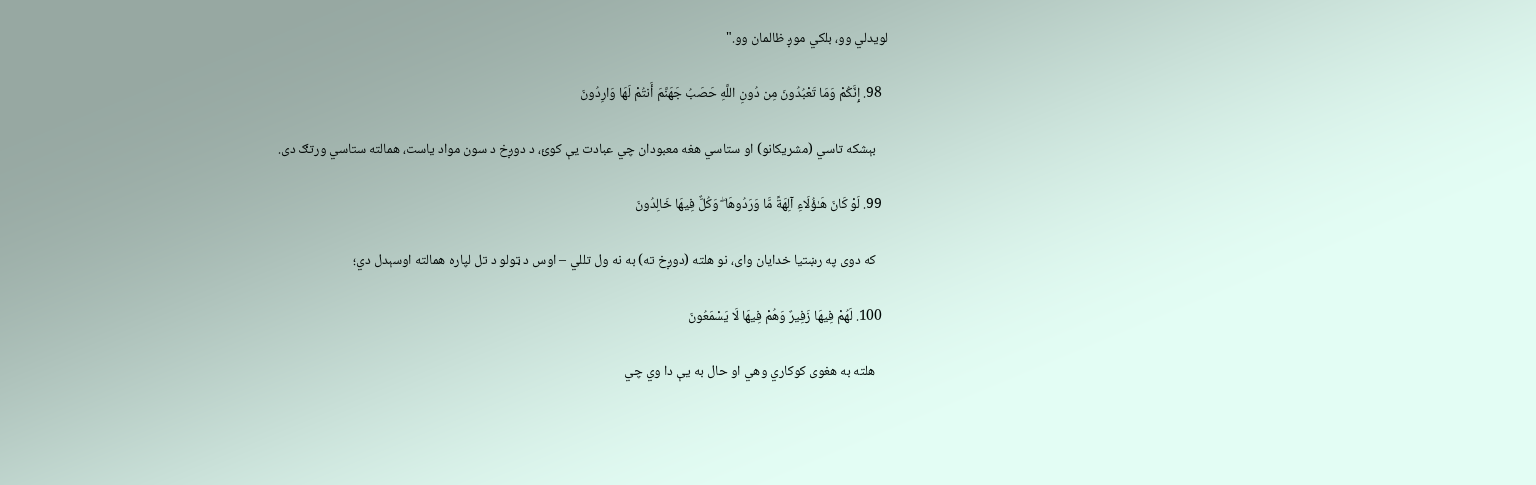لويدلي وو، بلکي موږ ظالمان وو."

  98. إِنَّكُمْ وَمَا تَعْبُدُونَ مِن دُونِ اللَّهِ حَصَبُ جَهَنَّمَ أَنتُمْ لَهَا وَارِدُونَ

    بېشكه تاسي (مشریکانو) او ستاسي هغه معبودان چي عبادت يې كوئ، د دوږخ د سون مواد ياست، همالته ستاسي ورتګ دى.

  99. لَوْ كَانَ هَـٰؤُلَاءِ آلِهَةً مَّا وَرَدُوهَا ۖ وَكُلٌّ فِيهَا خَالِدُونَ

    كه دوى په رښتيا خدايان واى، نو هلته (دوږخ ته) به نه ول تللي – اوس د ټولو د تل لپاره همالته اوسېدل دي؛

  100. لَهُمْ فِيهَا زَفِيرٌ وَهُمْ فِيهَا لَا يَسْمَعُونَ

    هلته به هغوى كوكاري وهي او حال به یې دا وي چي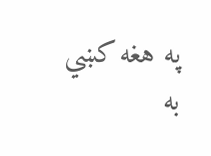په هغه کښي به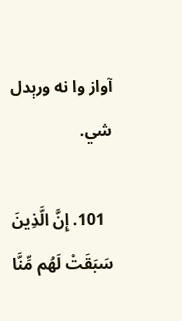آواز وا نه ورېدل شي.

  101. إِنَّ الَّذِينَ سَبَقَتْ لَهُم مِّنَّا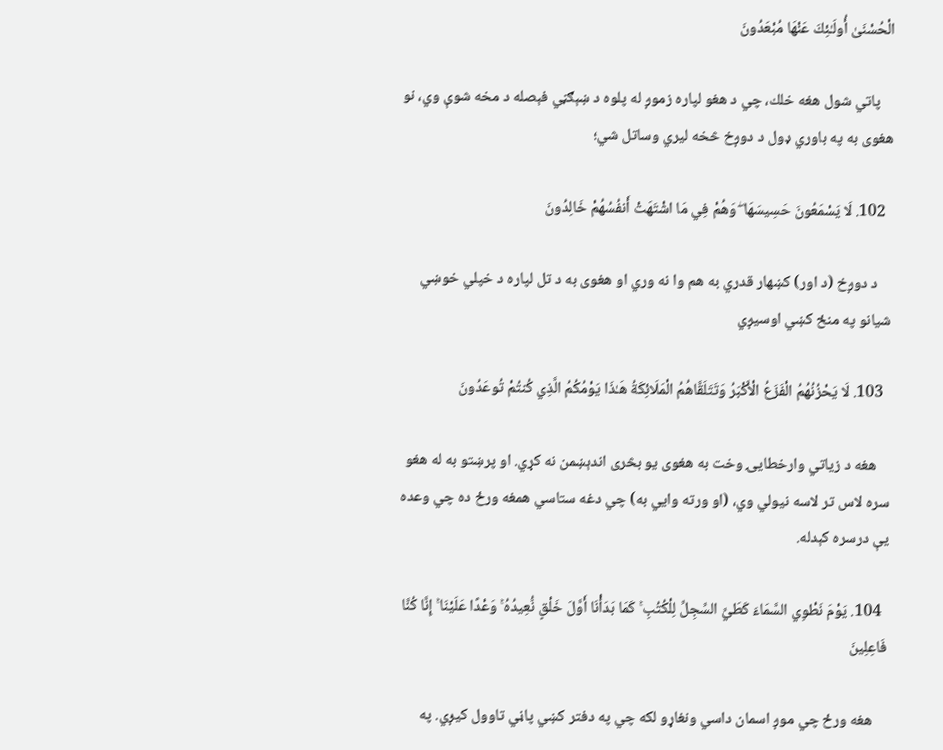الْحُسْنَىٰ أُولَـٰئِكَ عَنْهَا مُبْعَدُونَ

    پاتي شول هغه خلك، چي د هغو لپاره زموږ له پلوه د ښېګڼي فېصله د مخه شوې وي، نو هغوى به په باوري ډول د دوږخ څخه لیري وساتل شي؛

  102. لَا يَسْمَعُونَ حَسِيسَهَا ۖ وَهُمْ فِي مَا اشْتَهَتْ أَنفُسُهُمْ خَالِدُونَ

    د دوږخ (د اور) كښهار قدري به هم وا نه وري او هغوى به د تل لپاره د خپلي خوښي شيانو په منځ کښي اوسیږي

  103. لَا يَحْزُنُهُمُ الْفَزَعُ الْأَكْبَرُ وَتَتَلَقَّاهُمُ الْمَلَائِكَةُ هَـٰذَا يَوْمُكُمُ الَّذِي كُنتُمْ تُوعَدُونَ

    هغه د زياتي وارخطايۍ وخت به هغوى يو بڅرى اندېښمن نه کړي. او پرښتو به له هغو سره لاس تر لاسه نيولي وي، (او ورته وايي به) چي دغه ستاسي همغه ورځ ده چي وعده يې درسره كېدله.

  104. يَوْمَ نَطْوِي السَّمَاءَ كَطَيِّ السِّجِلِّ لِلْكُتُبِ ۚ كَمَا بَدَأْنَا أَوَّلَ خَلْقٍ نُّعِيدُهُ ۚ وَعْدًا عَلَيْنَا ۚ إِنَّا كُنَّا فَاعِلِينَ

    هغه ورځ چي موږ اسمان داسي ونغاړو لكه چي په دفتر کښي پاڼي تاوول کیږي. په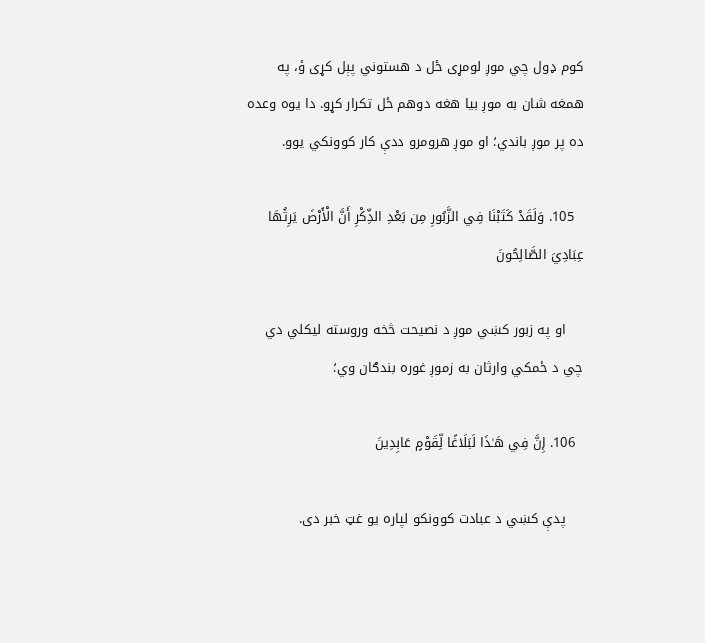كوم ډول چي موږ لومړی ځل د هستوني پېل کړی ؤ، په همغه شان به موږ بيا هغه دوهم ځل تكرار کړو. دا يوه وعده ده پر موږ باندي؛ او موږ هرومرو ددې كار كوونكي يوو.

  105. وَلَقَدْ كَتَبْنَا فِي الزَّبُورِ مِن بَعْدِ الذِّكْرِ أَنَّ الْأَرْضَ يَرِثُهَا عِبَادِيَ الصَّالِحُونَ

    او په زبور کښي موږ د نصيحت څخه وروسته ليكلي دي چي د ځمکي وارثان به زموږ غوره بندګان وي؛

  106. إِنَّ فِي هَـٰذَا لَبَلَاغًا لِّقَوْمٍ عَابِدِينَ

    پدې کښي د عبادت كوونكو لپاره يو غټ خبر دى.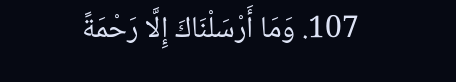107. وَمَا أَرْسَلْنَاكَ إِلَّا رَحْمَةً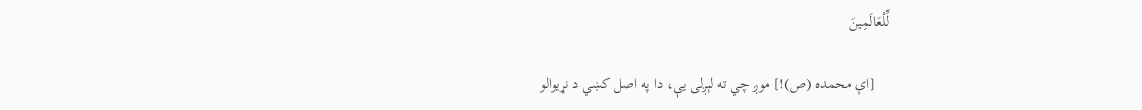لِّلْعَالَمِينَ

    [اې محمده (ص)!] موږ چي ته لېږلی یې، دا په اصل کښي د نړیوالو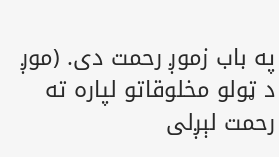په باب زموږ رحمت دى. (موږ د ټولو مخلوقاتو لپاره ته رحمت لېږلى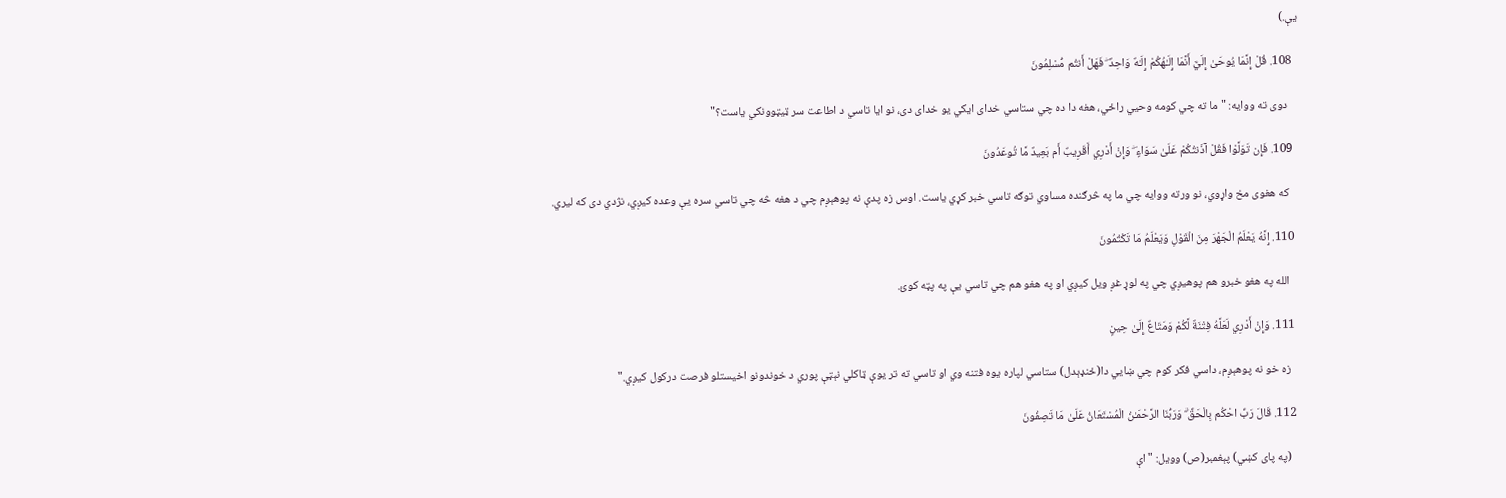یې.)

  108. قُلْ إِنَّمَا يُوحَىٰ إِلَيَّ أَنَّمَا إِلَـٰهُكُمْ إِلَـٰهٌ وَاحِدٌ ۖ فَهَلْ أَنتُم مُّسْلِمُونَ

    دوی ته ووايه: "ما ته چي كومه وحيي راځي، هغه دا ده چي ستاسي خداى ايكي يو خداى دى، نو ايا تاسي د اطاعت سر ټيټوونكي ياست؟"

  109. فَإِن تَوَلَّوْا فَقُلْ آذَنتُكُمْ عَلَىٰ سَوَاءٍ ۖ وَإِنْ أَدْرِي أَقَرِيبٌ أَم بَعِيدٌ مَّا تُوعَدُونَ

    كه هغوی مخ واړوي، نو ورته ووايه چي ما په څرګنده مساوي توګه تاسي خبر کړي ياست. اوس زه پدې نه پوهېږم چي د هغه څه چي تاسي سره يې وعده کیږي، نژدي دى كه لیري.

  110. إِنَّهُ يَعْلَمُ الْجَهْرَ مِنَ الْقَوْلِ وَيَعْلَمُ مَا تَكْتُمُونَ

    الله په هغو خبرو هم پوهیږي چي په لوړ غږ ويل کیږي او په هغو هم چي تاسي یې په پټه كوئ.

  111. وَإِنْ أَدْرِي لَعَلَّهُ فِتْنَةٌ لَّكُمْ وَمَتَاعٌ إِلَىٰ حِينٍ

    زه خو نه پوهېږم، داسي فكر كوم چي ښايي دا(ځنډېدل) ستاسي لپاره يوه فتنه وي او تاسي ته تر يوې ټاكلي نېټې پوري د خوندونو اخيستلو فرصت دركول کیږي."

  112. قَالَ رَبِّ احْكُم بِالْحَقِّ ۗ وَرَبُّنَا الرَّحْمَـٰنُ الْمُسْتَعَانُ عَلَىٰ مَا تَصِفُونَ

    (په پاى کښي) پېغمبر(ص) وويل: "اې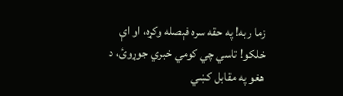زما ربه! په حقه سره فېصله وکړه، او اې خلكو! تاسي چي کومي خبري جوړوئ، د هغو په مقابل کښي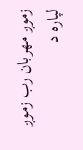زموږ مهربان رب زموږ لپاره د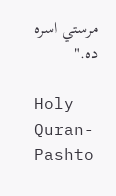مرستي اسره ده."

Holy Quran-Pashto